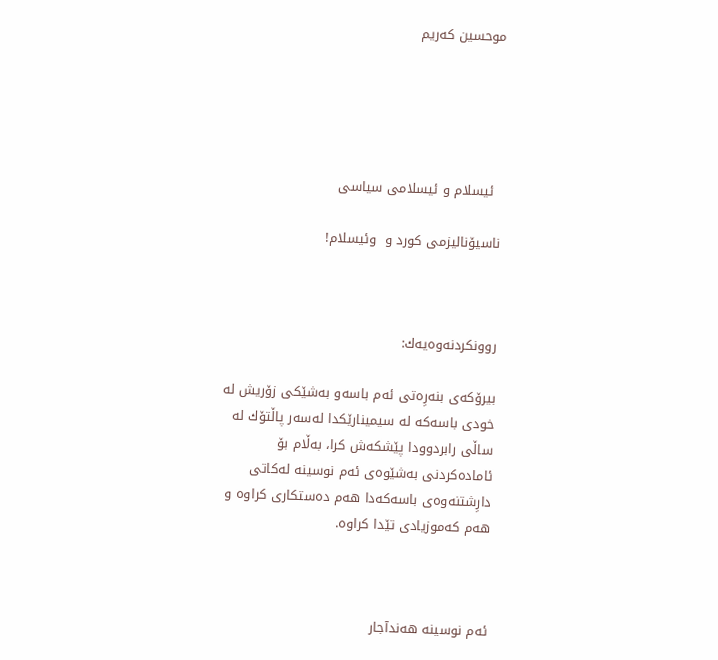موحسین که‌ریم





  ئیسلام و ئیسلامى سیاسى

ناسیۆنالیزمى كورد و  وئیسلام!



روونكردنه‌وه‌یه‌ك:

بیرۆكه‌ى بنه‌رِه‌تى ئه‌م باسه‌و به‌شێكى زۆریش له‌ خودى باسه‌كه‌ له‌ سیمینارێكدا له‌سه‌ر پاڵتۆك له‌ ساڵى رابردوودا پێشكه‌ش كرا، به‌ڵام بۆ ئاماده‌كردنى به‌شێوه‌ى ئه‌م نوسینه‌ له‌كاتى دارِشتنه‌وه‌ى باسه‌كه‌دا هه‌م ده‌ستكارى كراوه‌ و هه‌م كه‌موزیادى تێدا كراوه‌.



ئه‌م نوسینه‌ هه‌ندآجار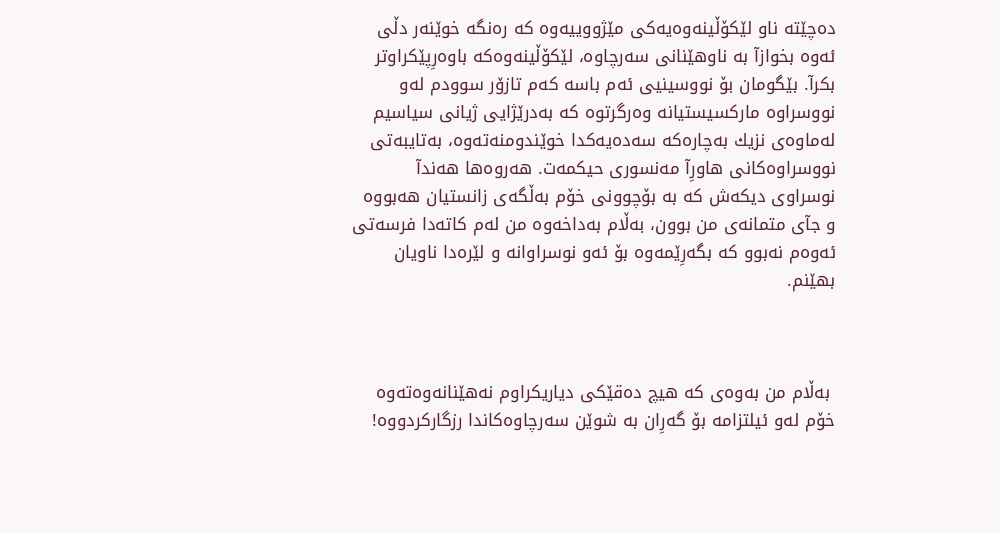ده‌چێته‌ ناو لێكۆڵینه‌وه‌یه‌كى مێژووییه‌وه‌ كه‌ ره‌نگه‌ خوێنه‌ر دڵى ئه‌وه‌ بخوازآ به‌ ناوهێنانى سه‌رچاوه‌، لێكۆڵینه‌وه‌كه‌ باوه‌رِپێكراوتر بكرآ. بێگومان بۆ نووسینیى ئه‌م باسه‌ كه‌م تازۆر سوودم له‌و نووسراوه‌ ماركسیستیانه‌ وه‌رگرتوه‌ كه‌ به‌درێژایى ژیانى سیاسیم له‌ماوه‌ى نزیك به‌چاره‌كه‌ سه‌ده‌یه‌كدا خوێندومنه‌ته‌وه‌، به‌تایبه‌تى نووسراوه‌كانى هاورِآ مه‌نسورى حیكمه‌ت. هه‌روه‌ها هه‌ندآ نوسراوى دیكه‌ش كه‌ به‌ بۆچوونى خۆم به‌ڵگه‌ى زانستیان هه‌بووه‌ و جآى متمانه‌ى من بوون، به‌ڵام به‌داخه‌وه‌ من له‌م كاته‌دا فرسه‌تى ئه‌وه‌م نه‌بوو كه‌ بگه‌رِێمه‌وه‌ بۆ ئه‌و نوسراوانه‌ و لێره‌دا ناویان بهێنم.



 به‌ڵام من به‌وه‌ى كه‌ هیچ ده‌قێكى دیاریكراوم نه‌هێنانه‌وه‌ته‌وه‌ خۆم له‌و ئیلتزامه‌ بۆ گه‌رِان به‌ شوێن سه‌رچاوه‌كاندا رزگاركردووه‌!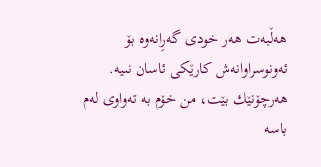هه‌ڵبه‌ت هه‌ر خودى گه‌رِانه‌وه‌ بۆ ئه‌ونوسراوانه‌ش كارێكى ئاسان نىیه‌. هه‌رچۆنێك بێت، من خۆم به‌ ته‌واوى له‌م باسه‌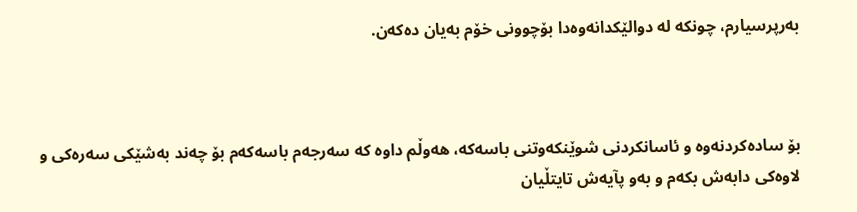به‌رپرسیارم، چونكه‌ له‌ دوالێكدانه‌وه‌دا بۆچوونى خۆم به‌یان ده‌كه‌ن.



بۆ ساده‌كردنه‌وه‌ و ئاسانكردنى شوێنكه‌وتنى باسه‌كه‌، هه‌وڵم داوه‌ كه‌ سه‌رجه‌م باسه‌كه‌م بۆ چه‌ند به‌شێكى سه‌ره‌كى و لاوه‌كى دابه‌ش بكه‌م و به‌و پآیه‌ش تایتڵیان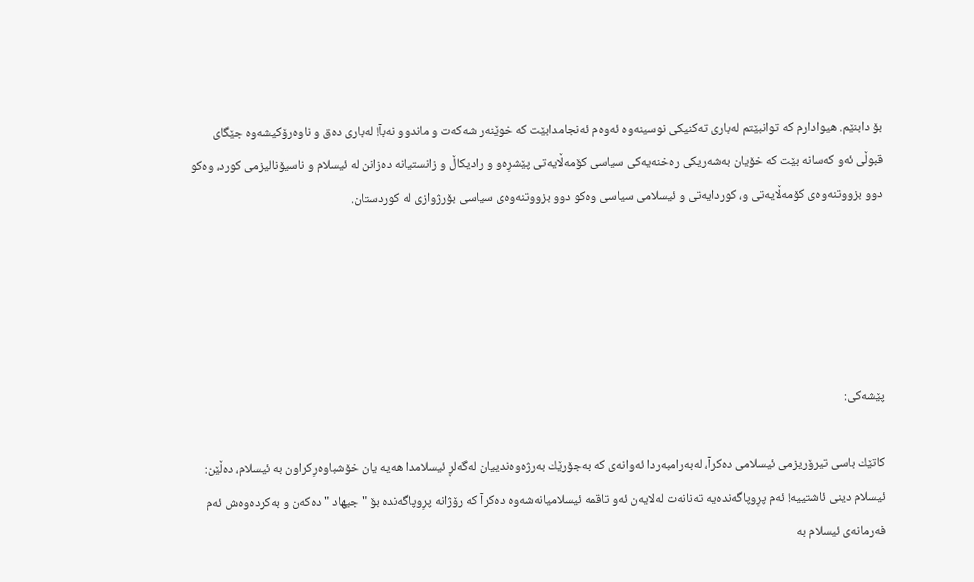بۆ دابنێم. هیوادارم كه‌ توانبێتم له‌بارى ته‌كنیكى نوسینه‌وه‌ ئه‌وه‌م ئه‌نجامدابێت كه‌ خوێنه‌ر شه‌كه‌ت و ماندوو نه‌بآ! له‌بارى ده‌ق و ناوه‌رۆكیشه‌وه‌ جێگاى قبوڵى ئه‌و كه‌سانه‌ بێت كه‌ خۆیان به‌شه‌ریكى ره‌خنه‌یه‌كى سیاسى كۆمه‌ڵایه‌تى پێشرِه‌و و رادیكاڵ و زانستیانه‌ ده‌زانن له‌ ئیسلام و ناسیۆنالیزمى كورد، وه‌كو دوو بزووتنه‌وه‌ى كۆمه‌ڵایه‌تى و، كوردایه‌تى و ئیسلامى سیاسى وه‌كو دوو بزووتنه‌وه‌ى سیاسى بۆرژوازى له‌ كوردستان.





پێشه‌كى:

كاتێك باسى تیرۆریزمى ئیسلامى ده‌كرآ، له‌به‌رامبه‌ردا ئه‌وانه‌ى كه‌ به‌جۆرێك به‌رژه‌وه‌ندییان له‌گه‌لڕ ئیسلامدا هه‌یه‌ یان خۆشباوه‌رِكراون به‌ ئیسلام، ده‌ڵێن: ئیسلام دینى ئاشتییه‌! ئه‌م پرِوپاگه‌نده‌یه‌ ته‌نانه‌ت له‌لایه‌ن ئه‌و تاقمه‌ ئیسلامیانه‌شه‌وه‌ ده‌كرآ كه‌ رۆژانه‌ پرِوپاگه‌نده‌ بۆ "جیهاد " ده‌كه‌ن و به‌كرده‌وه‌ش ئه‌م فه‌رمانه‌ى ئیسلام به‌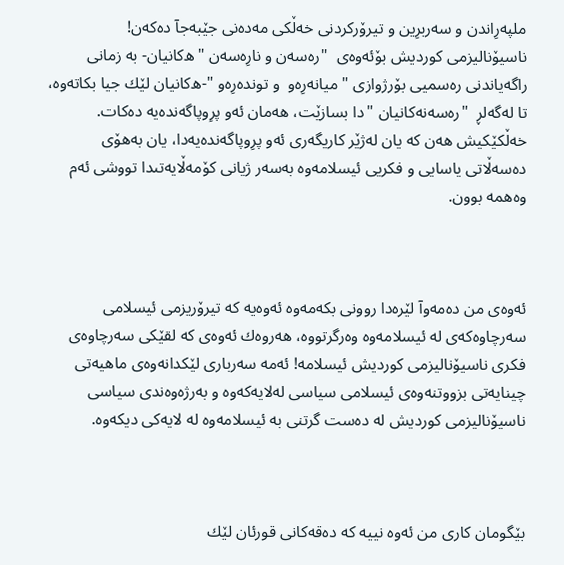ملپه‌رِاندن و سه‌ربرِین و تیرۆركردنى خه‌ڵكى مه‌ده‌نى جێبه‌جآ ده‌كه‌ن! ناسیۆنالیزمى كوردیش بۆئه‌وه‌ى  "ره‌سه‌ن و نارِه‌سه‌ن "ه‌كانیان- به‌ زمانى راگه‌یاندنى ره‌سمیی بۆرژوازى "میانه‌رِه‌و  و تونده‌رِه‌و "-ه‌كانیان لێك جیا بكاته‌وه‌، تا له‌گه‌لڕ  "ره‌سه‌نه‌كانیان "دا بسازێت، هه‌مان ئه‌و پرِوپاگه‌نده‌یه‌ ده‌كات. خه‌ڵكێكیش هه‌ن كه‌ یان له‌ژێر كاریگه‌رى ئه‌و پرِوپاگه‌نده‌یه‌دا، یان به‌هۆى ده‌سه‌ڵاتى یاسایی و فكریی ئیسلامه‌وه‌ به‌سه‌ر ژیانى كۆمه‌ڵایه‌تىدا تووشى ئه‌م وه‌همه‌ بوون.



ئه‌وه‌ى من ده‌مه‌وآ لێره‌دا روونى بكه‌مه‌وه‌ ئه‌وه‌یه‌ كه‌ تیرۆریزمى ئیسلامى سه‌رچاوه‌كه‌ى له‌ ئیسلامه‌وه‌ وه‌رگرتووه‌، هه‌روه‌ك ئه‌وه‌ى كه‌ لقێكى سه‌رچاوه‌ى فكری ناسیۆنالیزمى كوردیش ئیسلامه‌! ئه‌مه‌ سه‌ربارى لێكدانه‌وه‌ى ماهیه‌تى چینایه‌تی بزووتنه‌وه‌ی ئیسلامى سیاسى له‌لایه‌كه‌وه‌ و به‌رژه‌وه‌ندى سیاسى ناسیۆنالیزمى كوردیش له‌ ده‌ست گرتنى به‌ ئیسلامه‌وه‌ له‌ لایه‌كى دیكه‌وه‌.



بێگومان كارى من ئه‌وه‌ نییه‌ كه‌ ده‌قه‌كانى قورئان لێك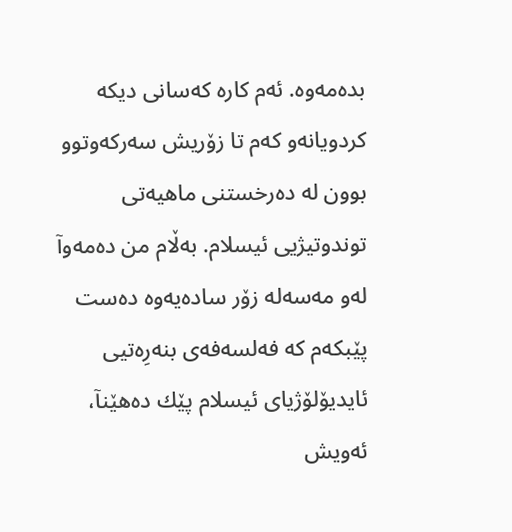بده‌مه‌وه‌. ئه‌م كاره‌ كه‌سانى دیكه‌ كردویانه‌و كه‌م تا زۆریش سه‌ركه‌وتوو بوون له‌ ده‌رخستنى ماهیه‌تى توندوتیژیى ئیسلام. به‌ڵام من ده‌مه‌وآ له‌و مه‌سه‌له‌ زۆر ساده‌یه‌وه‌ ده‌ست پێبكه‌م كه‌ فه‌لسه‌فه‌ى بنه‌رِه‌تیى ئایدیۆلۆژیاى ئیسلام پێك ده‌هێنآ، ئه‌ویش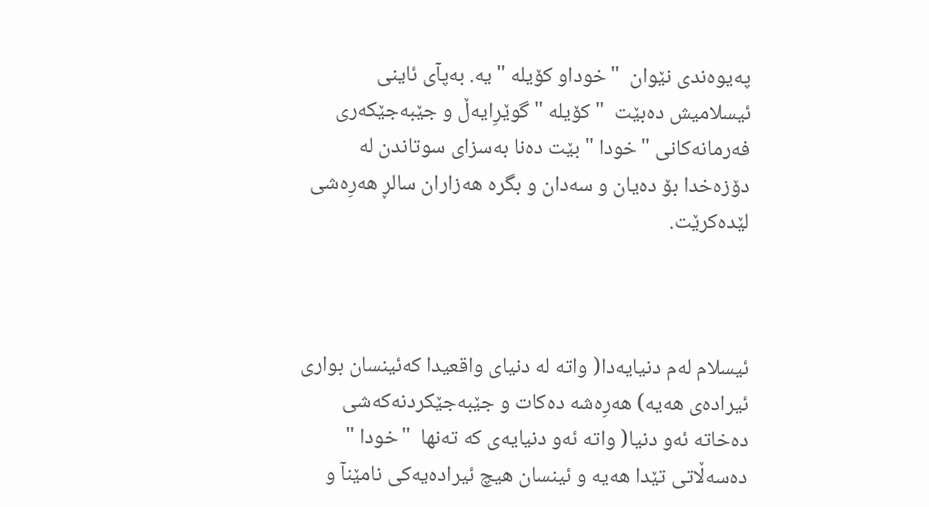په‌یوه‌ندى نێوان  "خوداو كۆیله‌ "یه‌. به‌پآى ئاینى ئیسلامیش ده‌بێت  "كۆیله‌ " گوێرِایه‌ڵ و جێبه‌جێكه‌رى فه‌رمانه‌كانى "خودا " بێت ده‌نا به‌سزاى سوتاندن له‌ دۆزه‌خدا بۆ ده‌یان و سه‌دان و بگره‌ هه‌زاران سالڕ هه‌رِه‌شى لێده‌كرێت.



ئیسلام له‌م دنیایه‌دا( واته‌ له‌ دنیاى واقعیدا كه‌ئینسان بوارى ئیراده‌ى هه‌یه‌) هه‌رِه‌شه‌ ده‌كات و جێبه‌جێكردنه‌كه‌شى ده‌خاته‌ ئه‌و دنیا( واته‌ ئه‌و دنیایه‌ى كه‌ ته‌نها  "خودا " ده‌سه‌ڵاتى تێدا هه‌یه‌ و ئینسان هیچ ئیراده‌یه‌كى نامێنآ و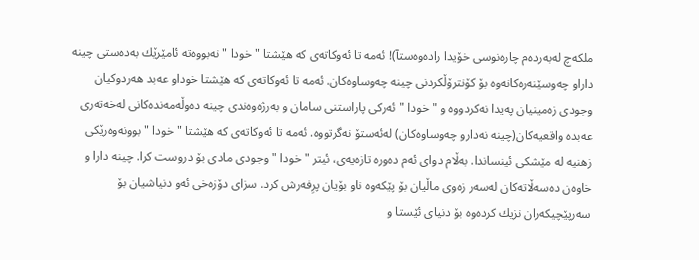ملكه‌چ له‌به‌رده‌م چاره‌نوسى خۆیدا راده‌وه‌ستآ)! ئه‌مه‌ تا ئه‌وكاته‌ى كه‌ هێشتا "خودا " نه‌بووه‌ته‌ ئامێرێك به‌ده‌ستى چینه‌ داراو چه‌وسێنه‌ره‌كانه‌وه‌ بۆ كۆنترۆڵكردنى چینه‌ چه‌وساوه‌كان. ئه‌مه‌ تا ئه‌وكاته‌ى كه‌ هێشتا خوداو عه‌بد هه‌ردوكیان وجودى زه‌مینیان په‌یدا نه‌كردووه‌ و "خودا "ئه‌ركى پاراستنى سامان و به‌رژه‌وه‌ندى چینه‌ ده‌وڵه‌مه‌نده‌كانى له‌خه‌ته‌رى عه‌بده‌ واقعیه‌كان(چینه‌ نه‌دارو چه‌وساوه‌كان) له‌ئه‌ستۆ نه‌گرتووه‌. ئه‌مه‌ تا ئه‌وكاته‌ى كه‌ هێشتا "خودا " بوونه‌وه‌رێكى زهنیه‌ له‌ مێشكى ئینساندا. به‌ڵام دواى ئه‌م ده‌وره‌ تازه‌یه‌ى، ئیتر "خودا " وجودى مادى بۆ دروست كرا. چینه‌ دارا و خاوه‌ن ده‌سه‌ڵاته‌كان له‌سه‌ر زه‌وى ماڵیان بۆ پێكه‌وه‌ ناو بۆیان پرِفه‌رش كرد. سزاى دۆزه‌خى ئه‌و دنیاشیان بۆ سه‌رپێچیكه‌ران نزیك كرده‌وه‌ بۆ دنیاى ئێستا و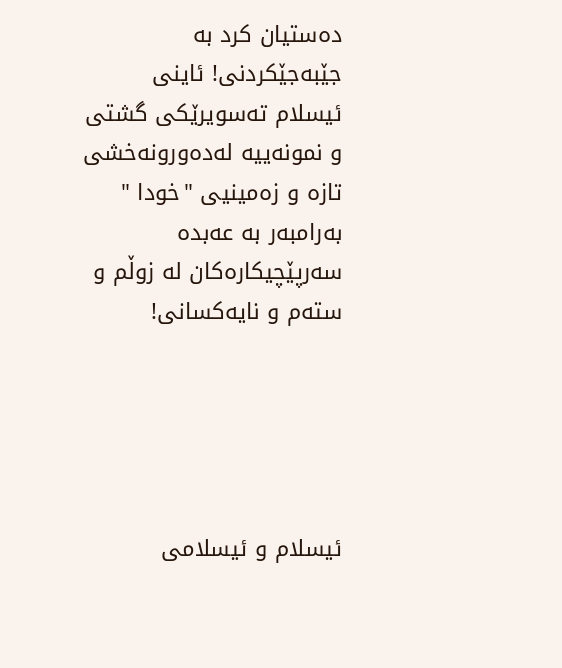ده‌ستیان كرد به‌ جێبه‌جێكردنى! ئاینى ئیسلام ته‌سویرێكى گشتى و نمونه‌ییه‌ له‌ده‌ورونه‌خشى تازه‌ و زه‌مینیی "خودا " به‌رامبه‌ر به‌ عه‌بده‌ سه‌رپێچیكاره‌كان له‌ زوڵم و سته‌م و نایه‌كسانى!





ئیسلام و ئیسلامى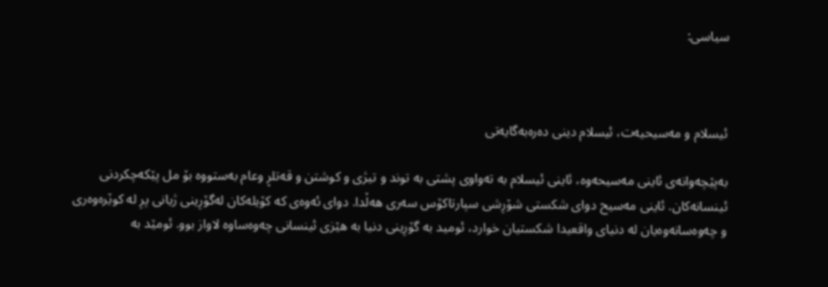سیاسی:



ئیسلام و مه‌سیحیه‌ت، ئیسلام دینى ده‌ره‌به‌گایه‌تى

به‌پێچه‌وانه‌ى ئاینى مه‌سیحه‌وه‌، ئاینى ئیسلام به‌ ته‌واوى پشتى به‌ توند و تیژى و كوشتن و قه‌تلڕ وعام به‌ستووه‌ بۆ مل پێكه‌چكردنى ئینسانه‌كان. ئاینى مه‌سیح دواى شكستى شۆرِشى سپارتاكۆس سه‌رى هه‌ڵدا. دواى ئه‌وه‌ى كه‌ كۆیله‌كان له‌گۆرِینى ژیانى پرِ له‌ كوێره‌وه‌رى  و چه‌وه‌سانه‌وه‌یان له‌ دنیاى واقعیدا شكستیان خوارد، ئومید به‌ گۆرِینى دنیا به‌ هێزى ئینسانى چه‌وه‌ساوه‌ لاواز بوو. ئومێد به‌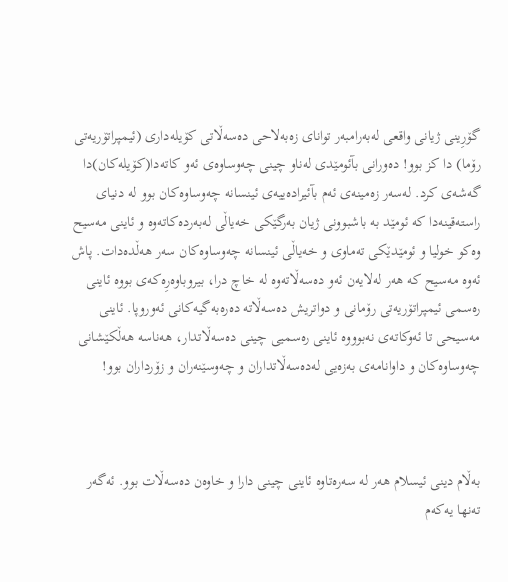گۆرِینى ژیانى واقعى له‌به‌رامبه‌ر تواناى زه‌به‌لاحى ده‌سه‌ڵاتى كۆیله‌دارى (ئیمپراتۆریه‌تى رۆما) دا كز بوو! ده‌ورانى بآئومێدى له‌ناو چینى چه‌وساوه‌ى ئه‌و كاته‌دا(كۆیله‌كان)دا گه‌شه‌ى كرد. له‌سه‌ر زه‌مینه‌ى ئه‌م بآئیراده‌ییه‌ى ئینسانه‌ چه‌وساوه‌كان بوو له‌ دنیاى راسته‌قینه‌دا كه‌ ئومێد به‌ باشبوونى ژیان به‌رگێكى خه‌یاڵى له‌به‌رده‌كاته‌وه‌ و ئاینى مه‌سیح وه‌كو خولیا و ئومێدێكى ته‌ماوى و خه‌یاڵى ئینسانه‌ چه‌وساوه‌كان سه‌ر هه‌ڵده‌دات. پاش ئه‌وه‌ مه‌سیح كه‌ هه‌ر له‌لایه‌ن ئه‌و ده‌سه‌ڵاته‌وه‌ له‌ خاچ درا، بیروباوه‌رِه‌كه‌ى بووه‌ ئاینى ره‌سمى ئیمپراتۆریه‌تى رۆمانى و دواتریش ده‌سه‌ڵاته‌ ده‌ره‌به‌گیه‌كانى ئه‌وروپا. ئاینى مه‌سیحى تا ئه‌وكاته‌ى نه‌بوووه‌ ئاینى ره‌سمیى چینى ده‌سه‌ڵاتدار، هه‌ناسه‌ هه‌ڵكێشانى چه‌وساوه‌كان و داوانامه‌ى به‌زه‌یى له‌ده‌سه‌ڵاتداران و چه‌وسێنه‌ران و زۆرداران بوو!



به‌ڵام دینى ئیسلام هه‌ر له‌ سه‌ره‌تاوه‌ ئاینى چینى دارا و خاوه‌ن ده‌سه‌ڵات بوو. ئه‌گه‌ر ته‌نها یه‌كه‌م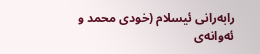رابه‌رانى ئیسلام (خودى محمد و ئه‌وانه‌ى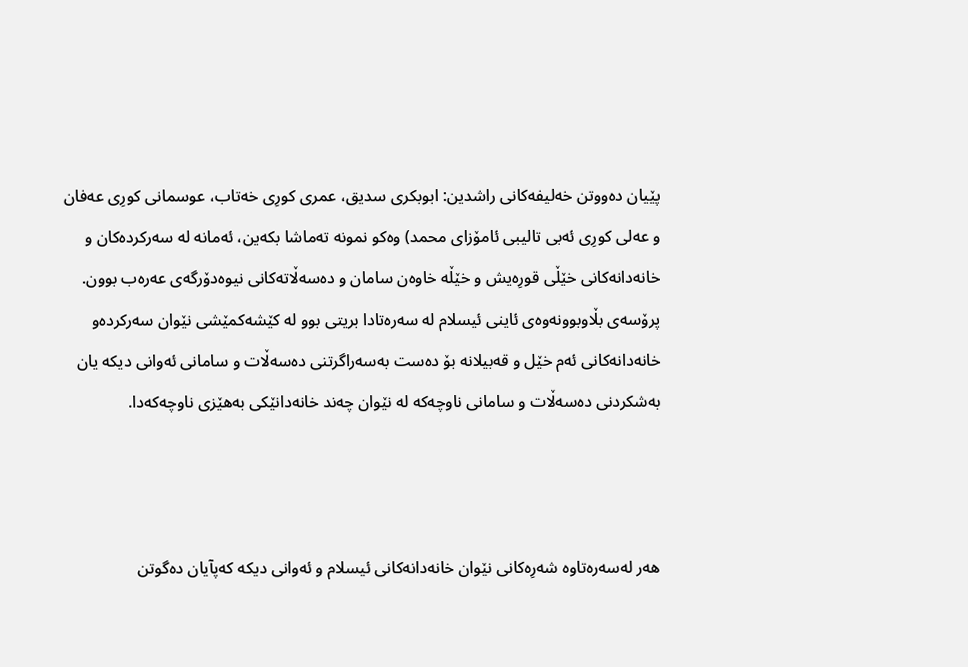پێیان ده‌ووتن خه‌لیفه‌كانى راشدین: ابوبكرى سدیق، عمرى كورِى خه‌تاب، عوسمانى كورِى عه‌فان  و عه‌لى كورِى ئه‌بى تالیبى ئامۆزاى محمد) وه‌كو نمونه‌ ته‌ماشا بكه‌ین، ئه‌مانه‌ له‌ سه‌ركرده‌كان و خانه‌دانه‌كانى خێڵى قورِه‌یش و خێڵه‌ خاوه‌ن سامان و ده‌سه‌ڵاته‌كانى نیوه‌دۆرگه‌ى عه‌ره‌ب بوون. پرۆسه‌ى بڵاوبوونه‌وه‌ى ئاینى ئیسلام له‌ سه‌ره‌تادا بریتى بوو له‌ كێشه‌كمێشى نێوان سه‌ركرده‌و خانه‌دانه‌كانى ئه‌م خێل و قه‌بیلانه‌ بۆ ده‌ست به‌سه‌راگرتنى ده‌سه‌ڵات و سامانى ئه‌وانى دیكه‌ یان به‌شكردنى ده‌سه‌ڵات و سامانى ناوچه‌كه‌ له‌ نێوان چه‌ند خانه‌دانێكى به‌هێزى ناوچه‌كه‌دا.



هه‌ر له‌سه‌ره‌تاوه‌ شه‌رِه‌كانى نێوان خانه‌دانه‌كانى ئیسلام و ئه‌وانى دیكه‌ كه‌پآیان ده‌گوتن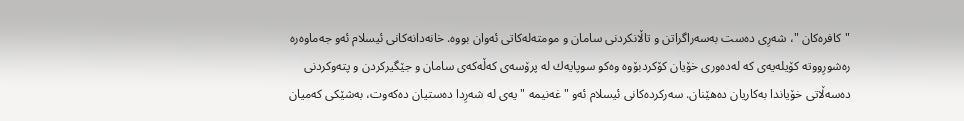"كافره‌كان "، شه‌رِى ده‌ست به‌سه‌راگراتن و تاڵانكردنى سامان و مومته‌له‌كاتى ئه‌وان بووه‌. خانه‌دانه‌كانى ئیسلام ئه‌و جه‌ماوه‌ره‌ ره‌شورِووته‌ كۆیله‌یه‌ى كه‌ له‌ده‌ورى خۆیان كۆكردبۆوه‌ وه‌كو سوپایه‌ك له‌ پرۆسه‌ى كه‌ڵه‌كه‌ى سامان و جێگیركردن و پته‌وكردنى ده‌سه‌ڵاتى خۆیاندا به‌كاریان ده‌هێنان. سه‌ركرده‌كانى ئیسلام ئه‌و "غه‌نیمه‌ "یه‌ى له‌ شه‌رِدا ده‌ستیان ده‌كه‌وت، به‌شێكى كه‌میان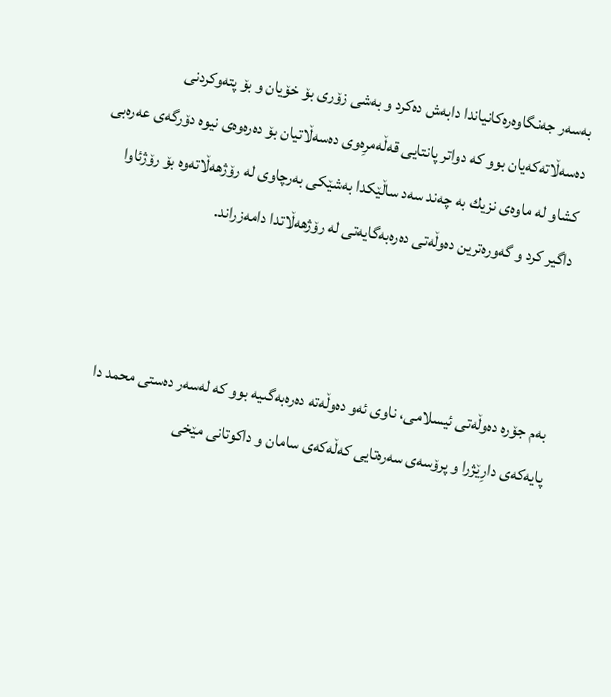به‌سه‌ر جه‌نگاوه‌ره‌كانیاندا دابه‌ش ده‌كرد و به‌شى زۆرى بۆ خۆیان و بۆ پته‌وكردنى ده‌سه‌ڵاته‌كه‌یان بوو كه‌ دواتر پانتایى قه‌ڵه‌مرِه‌وى ده‌سه‌ڵاتیان بۆ ده‌ره‌وه‌ى نیوه‌ دۆرگه‌ى عه‌ره‌بى كشاو له‌ ماوه‌ى نزیك به‌ چه‌ند سه‌د ساڵێكدا به‌شێكى به‌رچاوى له‌ رۆژهه‌ڵاته‌وه‌ بۆ رۆژئاوا داگیر كرد و گه‌وره‌ترین ده‌وڵه‌تى ده‌ره‌به‌گایه‌تى له‌ رۆژهه‌ڵاتدا دامه‌زراند.



 به‌م جۆره‌ ده‌وڵه‌تى ئیسلامى، ناوى ئه‌و ده‌وڵه‌ته‌ ده‌ره‌به‌گىیه‌ بوو كه‌ له‌سه‌ر ده‌ستى محمد دا پایه‌كه‌ى دارِێژرا و پرۆسه‌ى سه‌ره‌تایى كه‌ڵه‌كه‌ى سامان و داكوتانى مێخى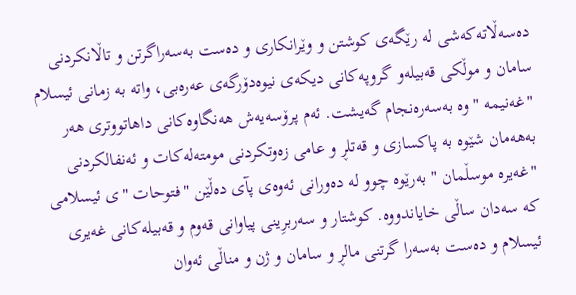ده‌سه‌ڵاته‌كه‌شى له‌ رێگه‌ى كوشتن و وێرانكارى و ده‌ست به‌سه‌راگرتن و تاڵانكردنى سامان و موڵكى قه‌بیله‌و گروپه‌كانى دیكه‌ى نیوه‌دۆرگه‌ى عه‌ره‌بى، واته‌ به‌ زمانى ئیسلام "غه‌نیمه‌ " وه‌ به‌سه‌ره‌نجام گه‌یشت. ئه‌م پرۆسه‌یه‌ش هه‌نگاوه‌كانى داهاتووترى هه‌ر به‌هه‌مان شێوه‌ به‌ پاكسازى و قه‌تلڕ و عامى زه‌وتكردنى مومته‌له‌كات و ئه‌نفالكردنى "غه‌یره‌ موسڵمان " به‌رێوه‌ چوو له‌ ده‌ورانى ئه‌وه‌ى پآى ده‌ڵێن "فتوحات "ى ئیسلامى كه‌ سه‌دان ساڵى خایاندووه‌. كوشتار و سه‌ربرِینى پیاوانى قه‌وم و قه‌بیله‌كانى غه‌یرى ئیسلام و ده‌ست به‌سه‌را گرتنى مالڕ و سامان و ژن و مناڵى ئه‌وان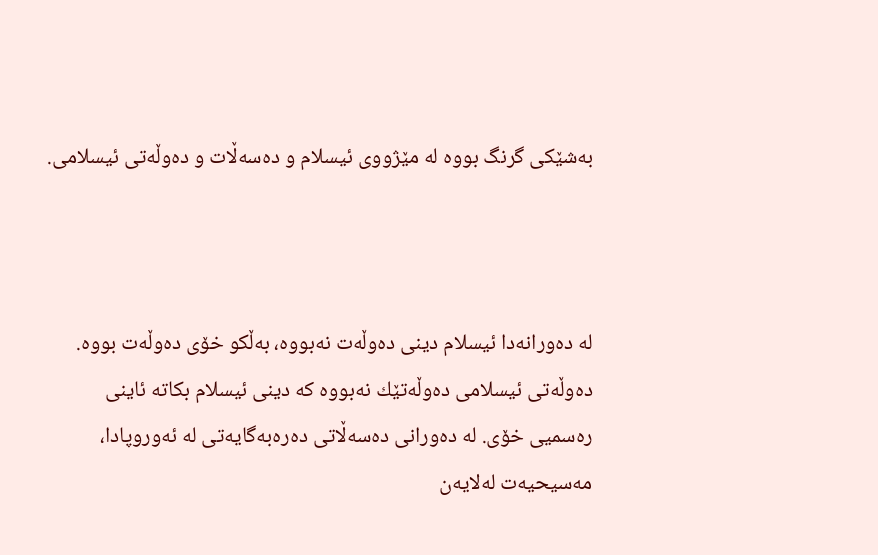به‌شێكى گرنگ بووه‌ له‌ مێژووى ئیسلام و ده‌سه‌ڵات و ده‌وڵه‌تى ئیسلامى.



له‌ ده‌ورانه‌دا ئیسلام دینى ده‌وڵه‌ت نه‌بووه‌، به‌ڵكو خۆى ده‌وڵه‌ت بووه‌. ده‌وڵه‌تى ئیسلامى ده‌وڵه‌تێك نه‌بووه‌ كه‌ دینى ئیسلام بكاته‌ ئاینى ره‌سمیى خۆى. له‌ ده‌ورانى ده‌سه‌ڵاتى ده‌ره‌به‌گایه‌تى له‌ ئه‌وروپادا، مه‌سیحیه‌ت له‌لایه‌ن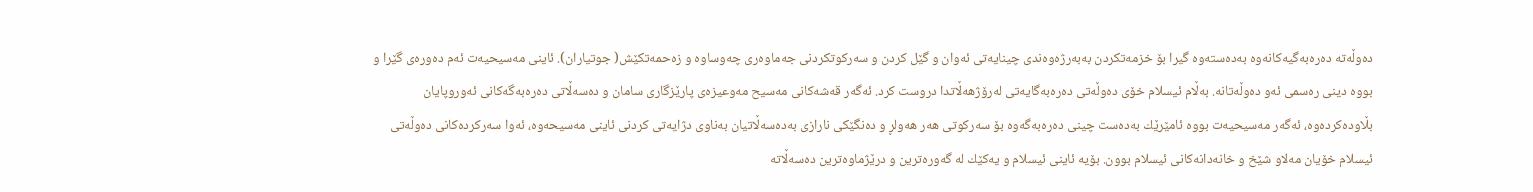ده‌وڵه‌ته‌ ده‌ره‌به‌گیه‌كانه‌وه‌ به‌ده‌سته‌وه‌ گیرا بۆ خزمه‌تكردن به‌به‌رژه‌وه‌ندى چینایه‌تى ئه‌وان و گێل كردن و سه‌ركوتكردنى جه‌ماوه‌رى چه‌وساوه‌ و زه‌حمه‌تكێش( جوتیاران). ئاینى مه‌سیحیه‌ت ئه‌م ده‌وره‌ى گێرا و بووه‌ دینى ره‌سمى ئه‌و ده‌وڵه‌تانه‌. به‌ڵام ئیسلام خۆى ده‌وڵه‌تى ده‌ره‌به‌گایه‌تى له‌رۆژهه‌ڵاتدا دروست كرد. ئه‌گه‌ر قه‌شه‌كانى مه‌سیح مه‌وعیزه‌ى پارێزگاری سامان و ده‌سه‌ڵاتى ده‌ره‌به‌گه‌كانى ئه‌وروپایان بڵاوده‌كرده‌وه‌، ئه‌گه‌ر مه‌سیحیه‌ت بووه‌ ئامێرێك به‌ده‌ست چینى ده‌ره‌به‌گه‌وه‌ بۆ سه‌ركوتى هه‌ر هه‌ولڕ و ده‌نگێكى نارازى به‌ده‌سه‌ڵاتیان به‌ناوى دژایه‌تى كردنى ئاینى مه‌سیحه‌وه‌، ئه‌وا سه‌ركرده‌كانى ده‌وڵه‌تى ئیسلام خۆیان مه‌لاو شێخ و خانه‌دانه‌كانى ئیسلام بوون. بۆیه‌ ئاینى ئیسلام و یه‌كێك له‌ گه‌وره‌ترین و درێژماوه‌ترین ده‌سه‌ڵاته‌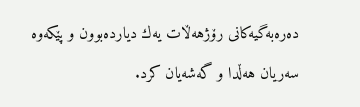ده‌ره‌به‌گیه‌كانى رۆژهه‌ڵات یه‌ك دیارده‌بوون و پێكه‌وه‌ سه‌ریان هه‌ڵدا و گه‌شه‌یان كرد.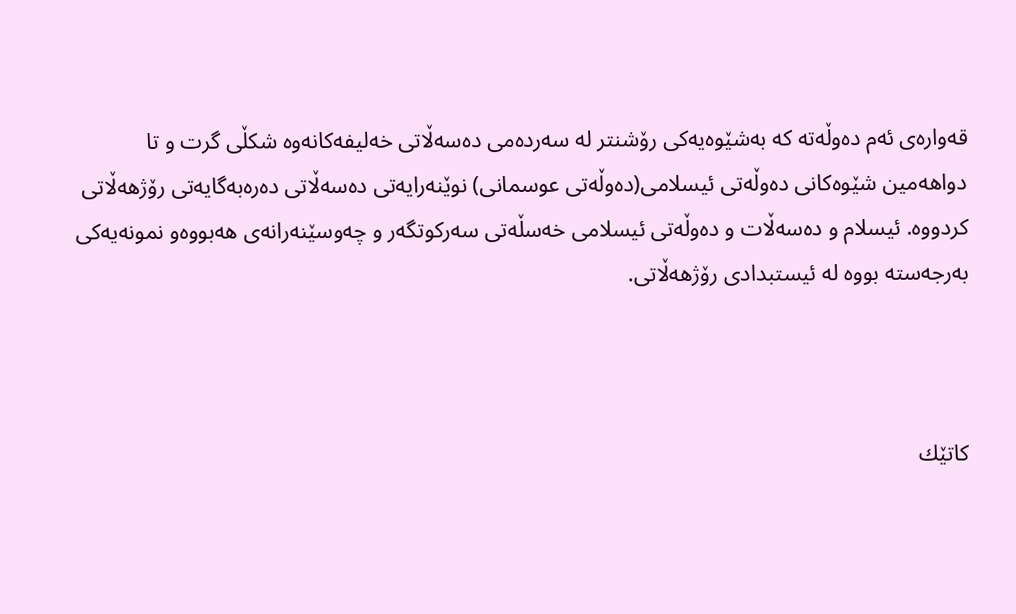قه‌واره‌ى ئه‌م ده‌وڵه‌ته‌ كه‌ به‌شێوه‌یه‌كى رۆشنتر له‌ سه‌رده‌مى ده‌سه‌ڵاتى خه‌لیفه‌كانه‌وه‌ شكڵى گرت و تا دواهه‌مین شێوه‌كانى ده‌وڵه‌تى ئیسلامى(ده‌وڵه‌تى عوسمانی) نوێنه‌رایه‌تى ده‌سه‌ڵاتى ده‌ره‌به‌گایه‌تى رۆژهه‌ڵاتى كردووه‌. ئیسلام و ده‌سه‌ڵات و ده‌وڵه‌تى ئیسلامى خه‌سڵه‌تى سه‌ركوتگه‌ر و چه‌وسێنه‌رانه‌ى هه‌بووه‌و نمونه‌یه‌كى به‌رجه‌سته‌ بووه‌ له‌ ئیستبدادى رۆژهه‌ڵاتى.



كاتێك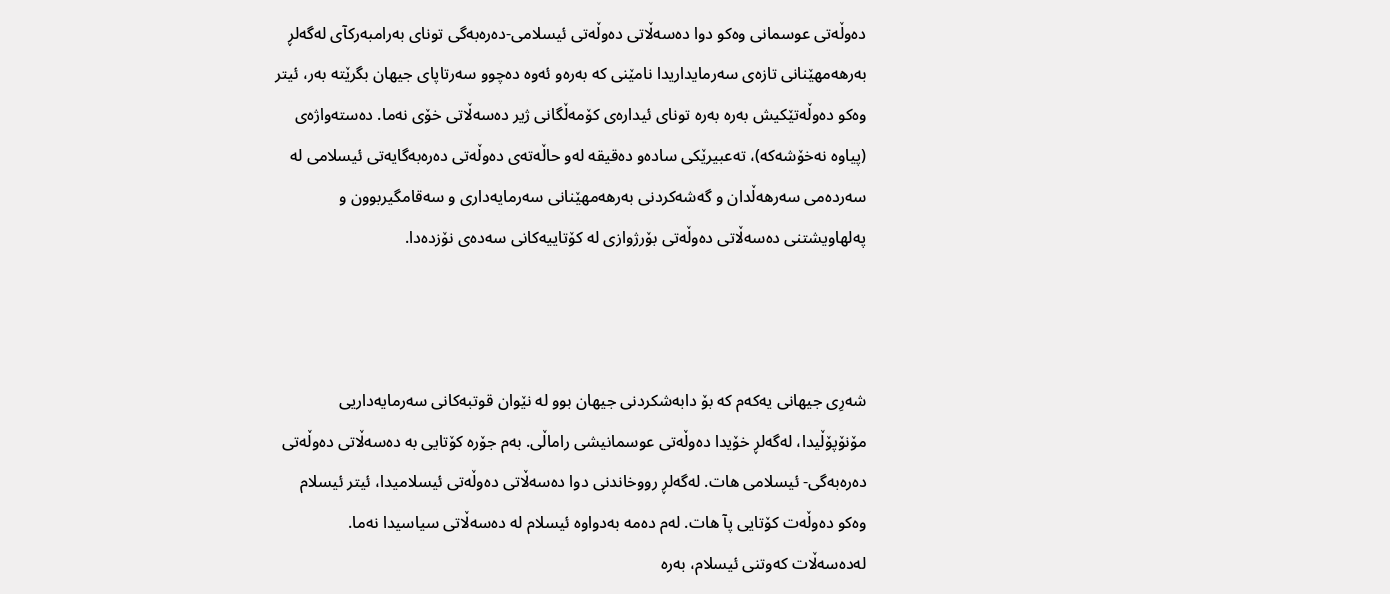ده‌وڵه‌تى عوسمانى وه‌كو دوا ده‌سه‌ڵاتى ده‌وڵه‌تى ئیسلامى-ده‌ره‌به‌گى توناى به‌رامبه‌ركآى له‌گه‌لڕ به‌رهه‌مهێنانى تازه‌ى سه‌رمایداریدا نامێنى كه‌ به‌ره‌و ئه‌وه‌ ده‌چوو سه‌رتاپاى جیهان بگرێته‌ به‌ر، ئیتر وه‌كو ده‌وڵه‌تێكیش به‌ره‌ به‌ره‌ توناى ئیداره‌ى كۆمه‌ڵگانى ژیر ده‌سه‌ڵاتى خۆى نه‌ما. ده‌سته‌واژه‌ى (پیاوه‌ نه‌خۆشه‌كه‌)، ته‌عبیرێكى ساده‌و ده‌قیقه‌ له‌و حاڵه‌ته‌ى ده‌وڵه‌تى ده‌ره‌به‌گایه‌تى ئیسلامى له‌ سه‌رده‌مى سه‌رهه‌ڵدان و گه‌شه‌كردنى به‌رهه‌مهێنانى سه‌رمایه‌دارى و سه‌قامگیربوون و په‌لهاویشتنى ده‌سه‌ڵاتى ده‌وڵه‌تى بۆرژوازى له‌ كۆتاییه‌كانى سه‌ده‌ى نۆزده‌دا.



شه‌رِى جیهانى یه‌كه‌م كه‌ بۆ دابه‌شكردنى جیهان بوو له‌ نێوان قوتبه‌كانى سه‌رمایه‌داریى مۆنۆپۆڵیدا، له‌گه‌لڕ خۆیدا ده‌وڵه‌تى عوسمانیشى راماڵى. به‌م جۆره‌ كۆتایى به‌ ده‌سه‌ڵاتى ده‌وڵه‌تى ده‌ره‌به‌گى- ئیسلامى هات. له‌گه‌لڕ رووخاندنى دوا ده‌سه‌ڵاتى ده‌وڵه‌تى ئیسلامیدا، ئیتر ئیسلام وه‌كو ده‌وڵه‌ت كۆتایى پآ هات. له‌م ده‌مه‌ به‌دواوه‌ ئیسلام له‌ ده‌سه‌ڵاتى سیاسیدا نه‌ما. له‌ده‌سه‌ڵات كه‌وتنى ئیسلام، به‌ره‌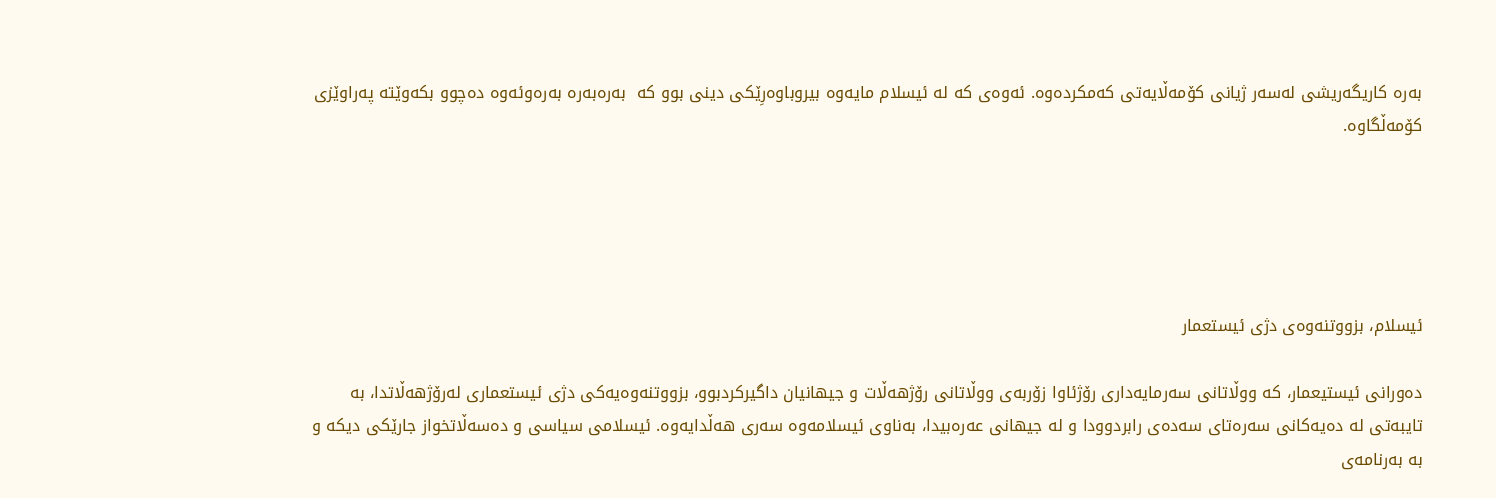به‌ره‌ كاریگه‌ریشى له‌سه‌ر ژیانى كۆمه‌ڵایه‌تى كه‌مكرده‌وه‌. ئه‌وه‌ى كه‌ له‌ ئیسلام مایه‌وه‌ بیروباوه‌رِێكى دینى بوو كه‌  به‌ره‌به‌ره‌ به‌ره‌وئه‌وه‌ ده‌چوو بكه‌وێته‌ په‌راوێزى كۆمه‌ڵگاوه‌.





ئیسلام، بزووتنه‌وه‌ى دژى ئیستعمار

ده‌ورانى ئیستیعمار، كه‌ ووڵاتانى سه‌رمایه‌دارى رۆژئاوا زۆربه‌ى ووڵاتانى رۆژهه‌ڵات و جیهانیان داگیركردبوو، بزووتنه‌وه‌یه‌كى دژى ئیستعمارى له‌رۆژهه‌ڵاتدا، به‌ تایبه‌تى له‌ ده‌یه‌كانى سه‌ره‌تاى سه‌ده‌ى رابردوودا و له‌ جیهانى عه‌ره‌بیدا، به‌ناوى ئیسلامه‌وه‌ سه‌رى هه‌ڵدایه‌وه‌. ئیسلامى سیاسى و ده‌سه‌ڵاتخواز جارێكى دیكه‌ و به‌ به‌رنامه‌ى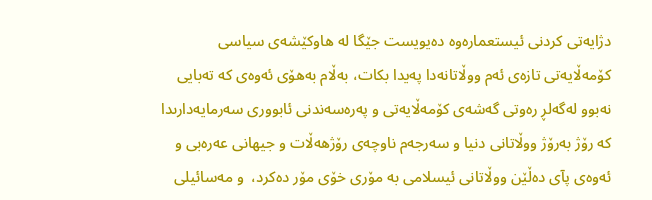دژایه‌تى كردنى ئیستعماره‌وه‌ ده‌یویست جێگا له‌ هاوكێشه‌ى سیاسى كۆمه‌ڵایه‌تى تازه‌ى ئه‌م ووڵاتانه‌دا په‌یدا بكات، به‌ڵام به‌هۆى ئه‌وه‌ى كه‌ ته‌بایى نه‌بوو له‌گه‌لڕ ره‌وتى گه‌شه‌ى كۆمه‌ڵایه‌تى و په‌ره‌سه‌ندنى ئابوورى سه‌رمایه‌دارىدا كه‌ رۆژ به‌رۆژ ووڵاتانى دنیا و سه‌رجه‌م ناوچه‌ى رۆژهه‌ڵات و جیهانى عه‌ره‌بى و ئه‌وه‌ى پآى ده‌ڵێن ووڵاتانى ئیسلامى به‌ مۆرى خۆى مۆر ده‌كرد،  و مه‌سائیلى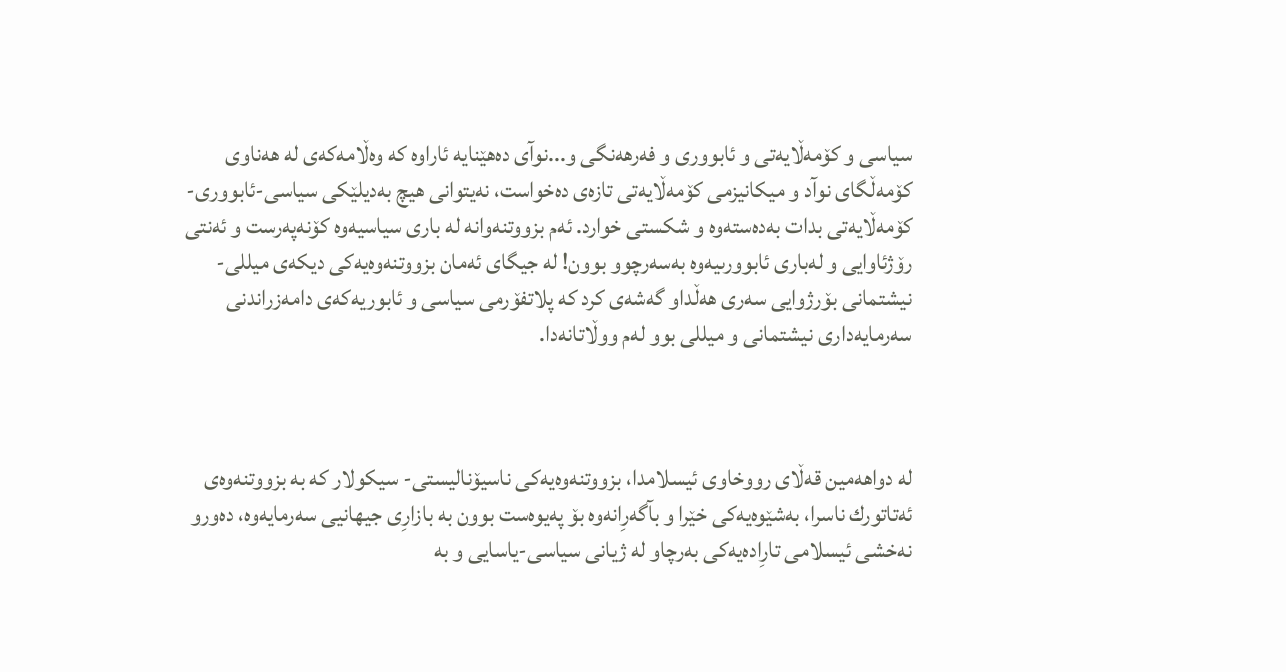سیاسى و كۆمه‌ڵایه‌تى و ئابوورى و فه‌رهه‌نگى و...نوآى ده‌هێنایه‌ ئاراوه‌ كه‌ وه‌ڵامه‌كه‌ى له‌ هه‌ناوى كۆمه‌ڵگاى نوآد و میكانیزمى كۆمه‌ڵایه‌تى تازه‌ى ده‌خواست، نه‌یتوانى هیچ به‌دیلێكى سیاسى-ئابوورى-كۆمه‌ڵایه‌تى بدات به‌ده‌سته‌وه‌ و شكستى خوارد. ئه‌م بزووتنه‌وانه‌ له‌ بارى سیاسیه‌وه‌ كۆنه‌په‌رست و ئه‌نتى رۆژئاوایى و له‌بارى ئابوورىیه‌وه‌ به‌سه‌رچوو بوون! له‌ جیگاى ئه‌مان بزووتنه‌وه‌یه‌كى دیكه‌ى میللى-نیشتمانى بۆرژوایى سه‌رى هه‌ڵداو گه‌شه‌ى كرد كه‌ پلاتفۆرمى سیاسى و ئابوریه‌كه‌ى دامه‌زراندنى سه‌رمایه‌دارى نیشتمانى و میللى بوو له‌م ووڵاتانه‌دا.



له‌ دواهه‌مین قه‌ڵاى رووخاوى ئیسلامدا، بزووتنه‌وه‌یه‌كى ناسیۆنالیستى- سیكولار كه‌ به‌ بزووتنه‌وه‌ى ئه‌تاتورك ناسرا، به‌شێوه‌یه‌كى خێرا و بآگه‌رِانه‌وه‌ بۆ په‌یوه‌ست بوون به‌ بازارِى جیهانیى سه‌رمایه‌وه‌، ده‌ورو نه‌خشى ئیسلامى تارِاده‌یه‌كى به‌رچاو له‌ ژیانى سیاسى-یاسایى و به‌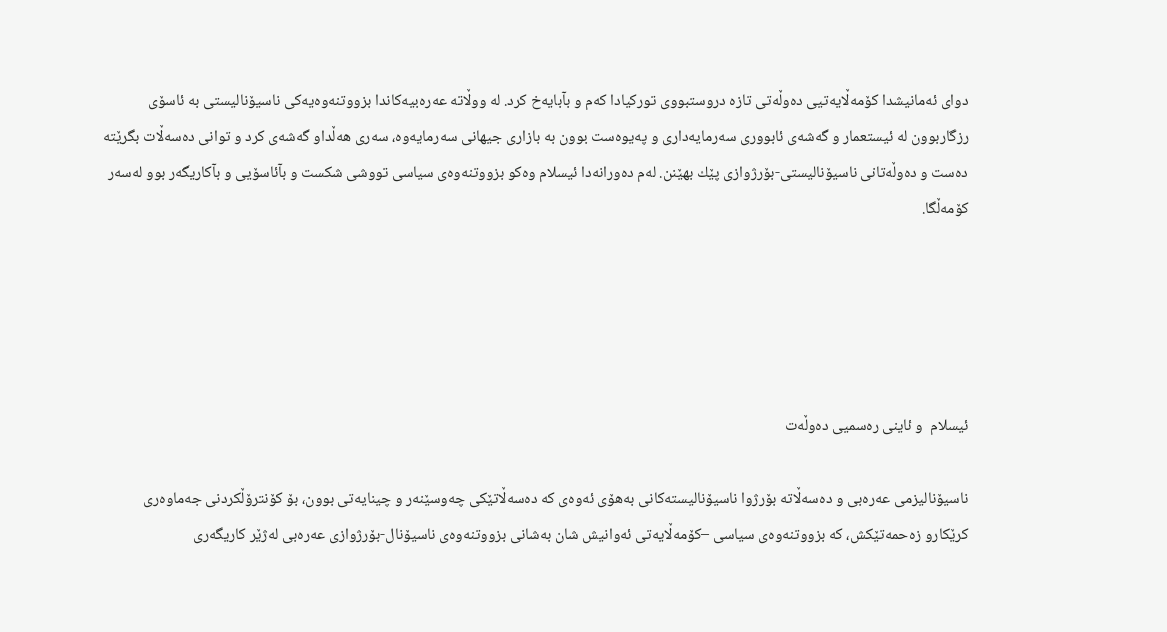دواى ئه‌مانیشدا كۆمه‌ڵایه‌تیى ده‌وڵه‌تى تازه‌ دروستبووى توركیادا كه‌م و بآبایه‌خ كرد. له‌ ووڵاته‌ عه‌ره‌بیه‌كاندا بزووتنه‌وه‌یه‌كى ناسیۆنالیستى به‌ ئاسۆى رزگاربوون له‌ ئیستعمار و گه‌شه‌ى ئابوورى سه‌رمایه‌دارى و په‌یوه‌ست بوون به‌ بازارى جیهانى سه‌رمایه‌وه‌، سه‌رى هه‌ڵداو گه‌شه‌ى كرد و توانى ده‌سه‌ڵات بگرێته‌ ده‌ست و ده‌وڵه‌تانى ناسیۆنالیستى-بۆرژوازى پێك بهێنن. له‌م ده‌ورانه‌دا ئیسلام وه‌كو بزووتنه‌وه‌ى سیاسى تووشى شكست و بآئاسۆیى و بآكاریگه‌ر بوو له‌سه‌ر كۆمه‌ڵگا.





ئیسلام  و ئاینى ره‌سمیى ده‌وڵه‌ت

ناسیۆنالیزمى عه‌ره‌بى و ده‌سه‌ڵاته‌ بۆرژوا ناسیۆنالیسته‌كانى به‌هۆى ئه‌وه‌ى كه‌ ده‌سه‌ڵاتێكى چه‌وسێنه‌ر و چینایه‌تى بوون، بۆ كۆنترۆڵكردنى جه‌ماوه‌رى كرێكارو زه‌حمه‌تێكش، كه‌ بزووتنه‌وه‌ى سیاسى –كۆمه‌ڵایه‌تى ئه‌وانیش شان به‌شانى بزووتنه‌وه‌ى ناسیۆنال-بۆرژوازى عه‌ره‌بى له‌ژێر كاریگه‌رى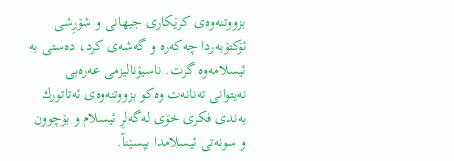بزووتنه‌وه‌ى كرێكارى جیهانى و شۆرِشى ئۆكتۆبه‌ردا چه‌كه‌ره‌ و گه‌شه‌ى كرد، ده‌ستى به‌ ئیسلامه‌وه‌ گرت. ناسیۆنالیزمى عه‌ره‌بى نه‌یتوانى ته‌نانه‌ت وه‌كو بزووتنه‌وه‌ى ئه‌تاتورك به‌ندى فكرى خۆى له‌گه‌لڕ ئیسلام و بۆچوون و سونه‌تى ئیسلامدا بپسێنآ.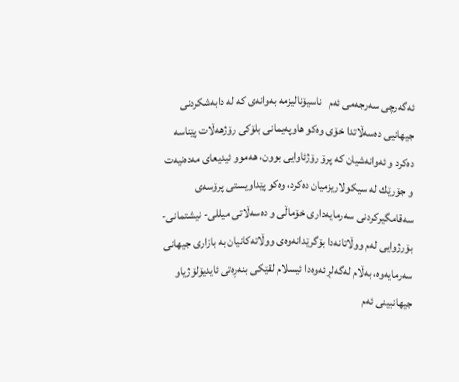ئه‌گه‌رچى سه‌رجه‌مى ئه‌م   ناسیۆنالیزمه‌ به‌وانه‌ى كه‌ له‌ دابه‌شكردنى جیهانیى ده‌سه‌ڵاتدا خۆى وه‌كو هاوپه‌یمانى بلۆكى رۆژهه‌ڵات پێناسه‌ ده‌كرد و ئه‌وانه‌شیان كه‌ پرۆ رۆژئاوایى بوون، هه‌موو ئیدیعاى مه‌ده‌نیه‌ت و جۆرێك له‌ سیكولاریزمیان ده‌كرد، وه‌كو پێداویستى پرۆسه‌ى سه‌قامگیركردنى سه‌رمایه‌دارى خۆماڵى و ده‌سه‌ڵاتى میللى- نیشتمانى-بۆرژوایى له‌م ووڵاتانه‌دا بۆگرێدانه‌وه‌ى ووڵاته‌كانیان به‌ بازارى جیهانى سه‌رمایه‌وه‌، به‌ڵام له‌گه‌لڕ ئه‌وه‌دا ئیسلام لقێكى بنه‌رِه‌تى ئایدیۆلۆژیاو جیهانبینى ئه‌م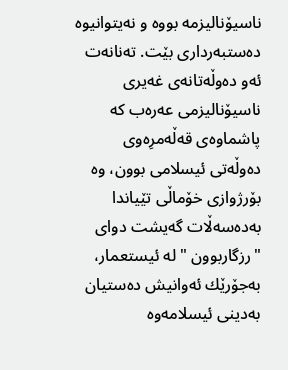ناسیۆنالیزمه‌ بووه‌ و نه‌یتوانیوه‌ ده‌ستبه‌ردارى بێت. ته‌نانه‌ت ئه‌و ده‌وڵه‌تانه‌ى غه‌یرى ناسیۆنالیزمى عه‌ره‌ب كه‌ پاشماوه‌ى قه‌ڵه‌مرِه‌وى ده‌وڵه‌تى ئیسلامى بوون، وه‌ بۆرژوازى خۆماڵى تێیاندا به‌ده‌سه‌ڵات گه‌یشت دواى  "رزگاربوون " له‌ ئیستعمار، به‌جۆرێك ئه‌وانیش ده‌ستیان به‌دینى ئیسلامه‌وه‌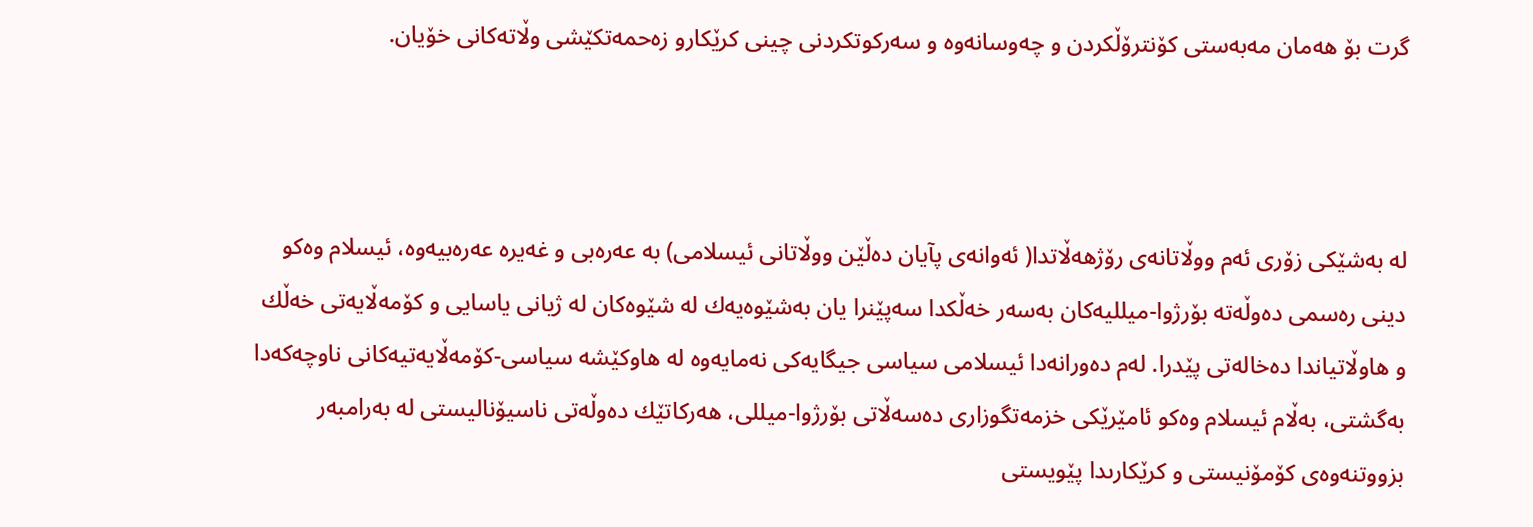گرت بۆ هه‌مان مه‌به‌ستى كۆنترۆڵكردن و چه‌وسانه‌وه‌ و سه‌ركوتكردنى چینى كرێكارو زه‌حمه‌تكێشى وڵاته‌كانى خۆیان.



له‌ به‌شێكى زۆرى ئه‌م ووڵاتانه‌ى رۆژهه‌ڵاتدا( ئه‌وانه‌ى پآیان ده‌ڵێن ووڵاتانى ئیسلامى) به‌ عه‌ره‌بى و غه‌یره‌ عه‌ره‌بیه‌وه‌، ئیسلام وه‌كو دینى ره‌سمى ده‌وڵه‌ته‌ بۆرژوا-میللیه‌كان به‌سه‌ر خه‌ڵكدا سه‌پێنرا یان به‌شێوه‌یه‌ك له‌ شێوه‌كان له‌ ژیانى یاسایى و كۆمه‌ڵایه‌تى خه‌ڵك و هاوڵاتیاندا ده‌خاله‌تى پێدرا. له‌م ده‌ورانه‌دا ئیسلامى سیاسى جیگایه‌كى نه‌مایه‌وه‌ له‌ هاوكێشه‌ سیاسى-كۆمه‌ڵایه‌تیه‌كانى ناوچه‌كه‌دا به‌گشتى، به‌ڵام ئیسلام وه‌كو ئامێرێكى خزمه‌تگوزارى ده‌سه‌ڵاتى بۆرژوا-میللى، هه‌ركاتێك ده‌وڵه‌تى ناسیۆنالیستى له‌ به‌رامبه‌ر بزووتنه‌وه‌ى كۆمۆنیستى و كرێكارىدا پێویستى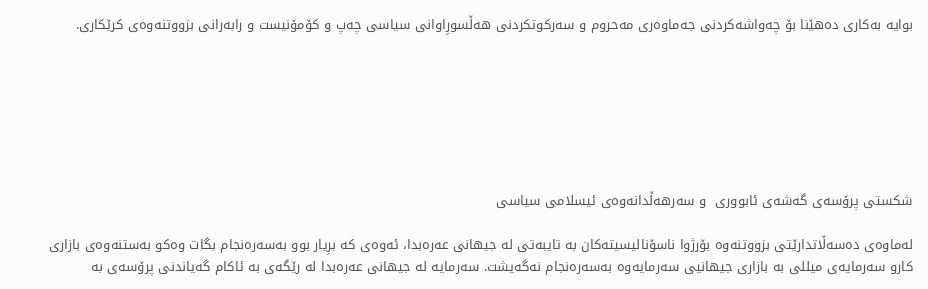بوایه‌ به‌كارى ده‌هێنا بۆ چه‌واشه‌كردنى جه‌ماوه‌رى مه‌حروم و سه‌ركوتكردنى هه‌ڵسورِاوانى سیاسى چه‌پ و كۆمۆنیست و رابه‌رانى بزووتنه‌وه‌ى كرێكارى.







شكستى پرۆسه‌ى گه‌شه‌ى ئابوورى  و سه‌رهه‌ڵدانه‌وه‌ى ئیسلامى سیاسى

له‌ماوه‌ى ده‌سه‌ڵاتدارێتى بزووتنه‌وه‌ بۆرژوا ناسۆنالیسیته‌كان به‌ تایبه‌تى له‌ جیهانى عه‌ره‌بدا، ئه‌وه‌ى كه‌ برِیار بوو به‌سه‌ره‌نجام بگات وه‌كو به‌ستنه‌وه‌ى بازارى كارو سه‌رمایه‌ى میللى به‌ بازارى جیهانیى سه‌رمایه‌وه‌ به‌سه‌ره‌نجام نه‌گه‌یشت. سه‌رمایه‌ له‌ جیهانى عه‌ره‌بدا له‌ رێگه‌ى به‌ ئاكام گه‌یاندنى پرۆسه‌ى به‌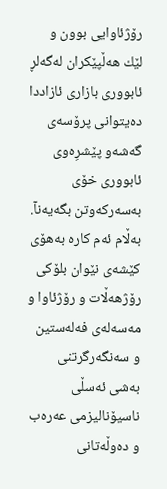رۆژئاوایى بوون و لێك هه‌ڵپێكران له‌گه‌لڕ ئابوورى بازارى ئازاددا ده‌یتوانى پرۆسه‌ى گه‌شه‌و پێشرِه‌وى ئابوورى خۆى به‌سه‌ركه‌وتن بگه‌یه‌نآ. به‌ڵام ئه‌م كاره‌ به‌هۆى كێشه‌ى نێوان بلۆكى رۆژهه‌ڵات و رۆژئاوا و مه‌سه‌له‌ى فه‌له‌ستین و سه‌نگه‌رگرتنى به‌شى ئه‌سڵى ناسیۆنالیزمى عه‌ره‌ب و ده‌وڵه‌تانى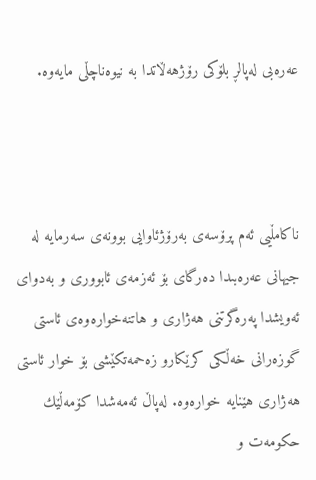عه‌ره‌بى له‌پالڕ بلۆكى رۆژهه‌ڵاتدا به‌ نیوه‌ناچڵى مایه‌وه‌.



ناكامڵیى ئه‌م پرۆسه‌ى به‌رۆژئاوایى بوونه‌ى سه‌رمایه‌ له‌ جیهانى عه‌ره‌بىدا ده‌رگاى بۆ ئه‌زمه‌ى ئابوورى و به‌دواى ئه‌ویشدا په‌ره‌گرتنى هه‌ژارى و هاتنه‌خواره‌وه‌ى ئاستى گوزه‌رانى خه‌ڵكى كرێكارو زه‌حمه‌تكێشى بۆ خوار ئاستى هه‌ژارى هێنایه‌ خواره‌وه‌. له‌پاڵ ئه‌مه‌شدا كۆمه‌ڵێك حكومه‌ت و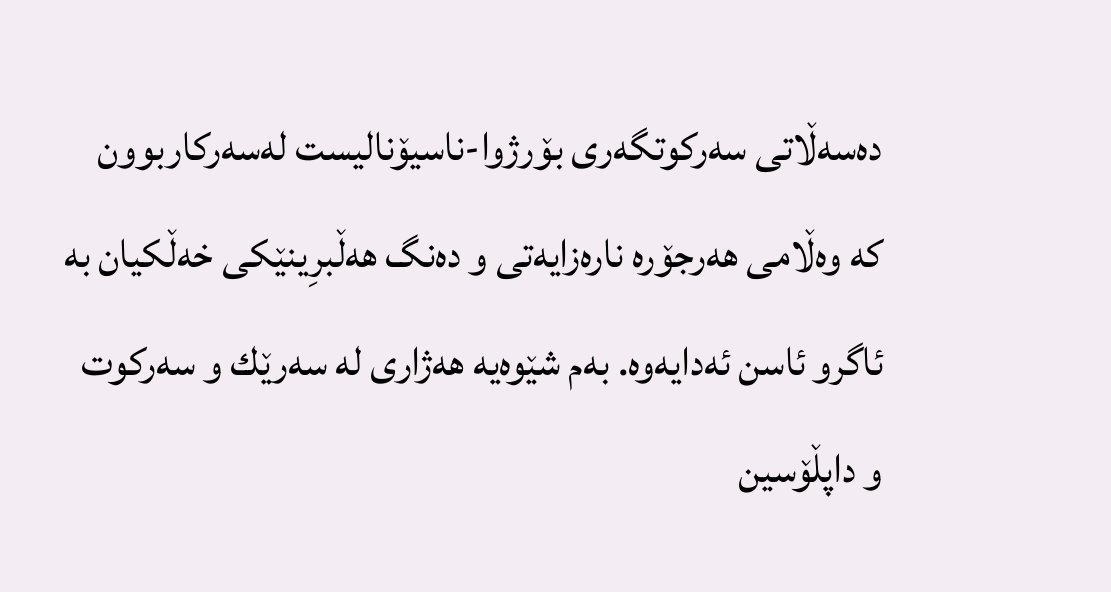ده‌سه‌ڵاتى سه‌ركوتگه‌رى بۆرژوا-ناسیۆنالیست له‌سه‌ركاربوون كه‌ وه‌ڵامى هه‌رجۆره‌ ناره‌زایه‌تى و ده‌نگ هه‌ڵبرِینێكى خه‌ڵكیان به‌ ئاگرو ئاسن ئه‌دایه‌وه‌. به‌م شێوه‌یه‌ هه‌ژارى له‌ سه‌رێك و سه‌ركوت و داپڵۆسین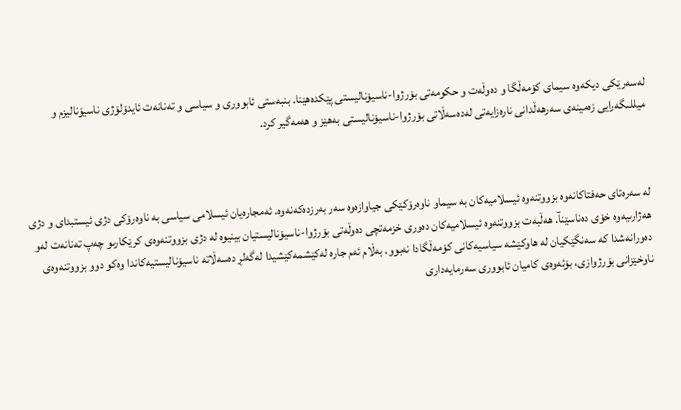له‌سه‌رێكى دیكه‌وه‌ سیماى كۆمه‌ڵگا و ده‌وڵه‌ت و حكومه‌تى بۆرژوا-ناسیۆنالیستى پێكده‌هێنا. بنبه‌ستى ئابوورى و سیاسى و ته‌نانه‌ت ئایدۆلۆژى ناسیۆنالیزم و میللىگه‌رایى زه‌مینه‌ى سه‌رهه‌ڵدانى ناره‌زایه‌تى له‌ده‌سه‌ڵاتى بۆرژوا-ناسیۆنالیستى به‌هێز و هه‌مه‌گیر كرد.



له‌ سه‌ره‌تاى حه‌فتاكانه‌وه‌ بزووتنه‌وه‌ ئیسلامیه‌كان به‌ سیماو ناوه‌رۆكێكى جیاوازه‌وه‌ سه‌ر به‌رزده‌كه‌نه‌وه‌. ئه‌مجاره‌یان ئیسلامى سیاسى به‌ ناوه‌رۆكى دژى ئیستبداى و دژى هه‌ژارىیه‌وه‌ خۆى ده‌ناسێنآ. هه‌ڵبه‌ت بزووتنه‌وه‌ ئیسلامیه‌كان ده‌ورى خزمه‌تچى ده‌وڵه‌تى بۆرژوا-ناسیۆنالیستیان بینیوه‌ له‌ دژى بزووتنه‌وه‌ى كرێكارىو چه‌پ ته‌نانه‌ت له‌و ده‌ورانه‌شدا كه‌ سه‌نگێكیان له‌ هاوكێشه‌ سیاسیه‌كانى كۆمه‌ڵگادا نه‌بوو. به‌ڵام ئه‌م جاره‌ له‌كێشمه‌كێشیدا له‌گه‌لڕ ده‌سه‌ڵاته‌ ناسیۆنالیستیه‌كاندا وه‌كو دوو بزووتنه‌وه‌ى ناوخێزانى بۆرژوازى، بۆئه‌وه‌ى كامیان ئابوورى سه‌رمایه‌دارى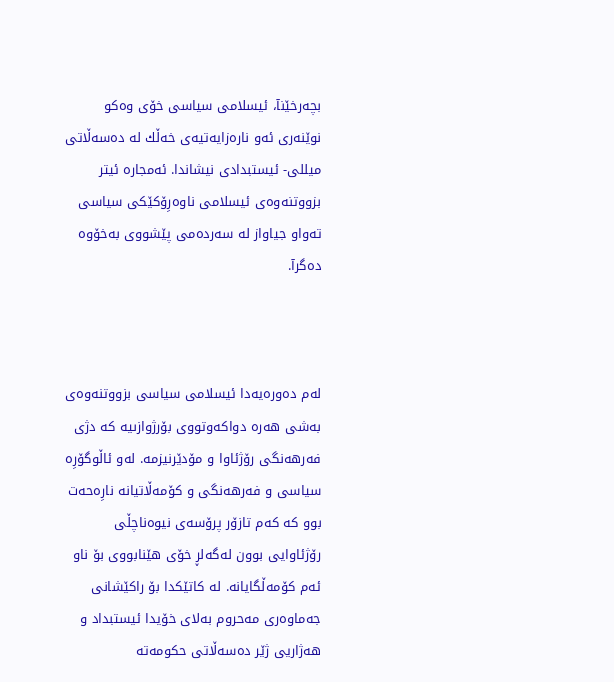بچه‌رخێنآ، ئیسلامى سیاسى خۆى وه‌كو نوێنه‌رى ئه‌و ناره‌زایه‌تیه‌ى خه‌ڵك له‌ ده‌سه‌ڵاتى میللى- ئیستبدادى نیشاندا. ئه‌مجاره‌ ئیتر بزووتنه‌وه‌ى ئیسلامى ناوه‌رِۆكێكى سیاسى ته‌واو جیاواز له‌ سه‌رده‌مى پێشووى به‌خۆوه‌ ده‌گرآ.



له‌م ده‌وره‌یه‌دا ئیسلامى سیاسى بزووتنه‌وه‌ى به‌شى هه‌ره‌ دواكه‌وتووى بۆرژوازىیه‌ كه‌ دژى فه‌رهه‌نگى رۆژئاوا و مۆدێرنیزمه‌. له‌و ئاڵوگۆرِه‌ سیاسى و فه‌رهه‌نگى و كۆمه‌ڵاتیانه‌ نارِه‌حه‌ت بوو كه‌ كه‌م تازۆر پرۆسه‌ى نیوه‌ناچڵى رۆژئاوایى بوون له‌گه‌لڕ خۆى هێنابووى بۆ ناو ئه‌م كۆمه‌ڵگایانه‌. له‌ كاتێكدا بۆ راكێشانى جه‌ماوه‌رى مه‌حروم به‌لاى خۆیدا ئیستبداد و هه‌ژاریى ژێر ده‌سه‌ڵاتى حكومه‌ته‌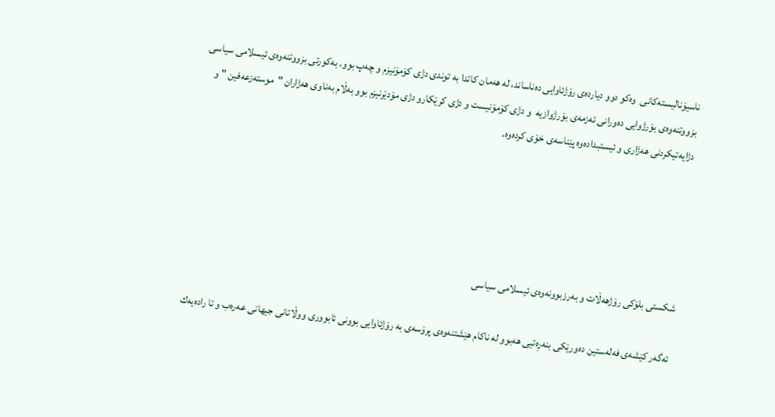ناسیۆنالیسته‌كانى  وه‌كو دوو دیارده‌ى رۆژئاوایى ده‌ناساند، له‌ هه‌مان كاتدا به‌ توندى دژى كۆمۆنیزم و چه‌پ بوو. به‌كورتى بزووتنه‌وه‌ى ئیسلامى سیاسى بزووتنه‌وه‌ی بۆرژوایى ده‌ورانى ئه‌زمه‌ى بۆرژوازیه‌  و دژى كۆمۆنیست و دژى كرێكارو دژى مۆدێرنیزم بوو به‌ڵام به‌ناوى هه‌ژاران "موسته‌زعه‌فین " و دژایه‌تیكردنى هه‌ژارى و ئیستبداده‌وه‌ پێناسه‌ى خۆى كرده‌وه‌.





شكستى بلۆكى رۆژهه‌ڵات و به‌رزبوونه‌وه‌ى ئیسلامى سیاسى

ئه‌گه‌ر كێشه‌ى فه‌له‌ستین ده‌ورێكى بنه‌رِه‌تیى هه‌بوو له‌ ناكام هێشتنه‌وه‌ى پرۆسه‌ى به‌ رۆژئاوایى بوونى ئابوورى ووڵاتانى جیهانى عه‌ره‌ب و تا راده‌یه‌ك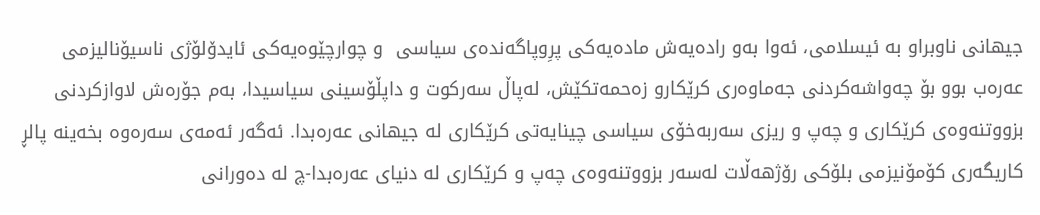جیهانى ناوبراو به‌ ئیسلامى، ئه‌وا به‌و راده‌یه‌ش ماده‌یه‌كى پرِوپاگه‌نده‌ى سیاسى  و چوارچێوه‌یه‌كى ئایدۆلۆژى ناسیۆنالیزمى عه‌ره‌ب بوو بۆ چه‌واشه‌كردنى جه‌ماوه‌رى كرێكارو زه‌حمه‌تكێش، له‌پاڵ سه‌ركوت و داپڵۆسینى سیاسیدا، به‌م جۆره‌ش لاوازكردنى بزووتنه‌وه‌ى كرێكارى و چه‌پ و ریزى سه‌ربه‌خۆى سیاسى چینایه‌تى كرێكارى له‌ جیهانى عه‌ره‌بدا. ئه‌گه‌ر ئه‌مه‌ى سه‌ره‌وه‌ بخه‌ینه‌ پالڕ كاریگه‌رى كۆمۆنیزمى بلۆكى رۆژهه‌ڵات له‌سه‌ر بزووتنه‌وه‌ى چه‌پ و كرێكارى له‌ دنیاى عه‌ره‌بدا-چ له‌ ده‌ورانى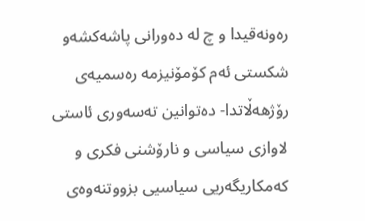ره‌ونه‌قیدا و چ له‌ ده‌ورانى پاشه‌كشه‌و شكستى ئه‌م كۆمۆنیزمه‌ ره‌سمیه‌ى رۆژهه‌ڵاتدا- ده‌توانین ته‌سه‌ورى ئاستى لاوازى سیاسى و نارۆشنى فكرى و كه‌مكاریگه‌ریى سیاسیى بزووتنه‌وه‌ى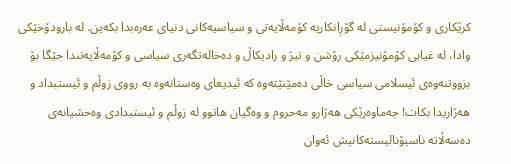كرێكارى و كۆمۆنیستى له‌ گۆرِانكاریه‌ كۆمه‌ڵایه‌تى و سیاسیه‌كانى دنیاى عه‌ره‌بدا بكه‌ین. له‌ بارودۆخێكى وادا، له‌ غیابى كۆمۆنیزمێكى رۆشن و تیژ و رادیكاڵ و ده‌خاله‌تگه‌رى سیاسى و كۆمه‌ڵایه‌تىدا جێگا بۆ بزووتنه‌وه‌ى ئیسلامى سیاسى خاڵى ده‌مێنێته‌وه‌ كه‌ ئیدیعاى وه‌ستانه‌وه‌ به‌ رووى زوڵم و ئیستبداد و هه‌ژاریدا بكات! جه‌ماوه‌رێكى هه‌ژارو مه‌حروم و وه‌گیان هاتوو له‌ زوڵم و ئیستبدادى وه‌حشیانه‌ى ده‌سه‌ڵاته‌ ناسیۆنالیسته‌كانیش ئه‌وان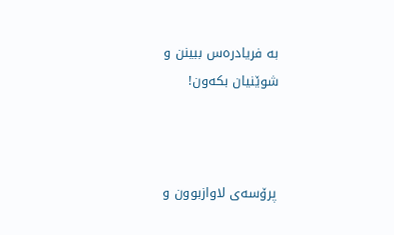به‌ فریادره‌س ببینن و شوێنیان بكه‌ون!



پرۆسه‌ى لاوازبوون و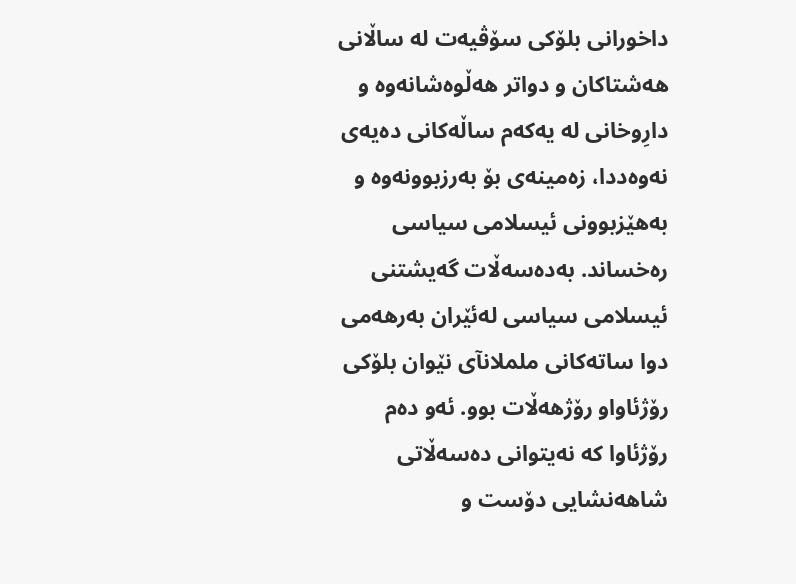داخورانى بلۆكى سۆڤیه‌ت له‌ ساڵانى هه‌شتاكان و دواتر هه‌ڵوه‌شانه‌وه‌ و دارِوخانى له‌ یه‌كه‌م ساڵه‌كانى ده‌یه‌ى نه‌وه‌ددا، زه‌مینه‌ى بۆ به‌رزبوونه‌وه‌ و به‌هێزبوونى ئیسلامى سیاسى ره‌خساند. به‌ده‌سه‌ڵات گه‌یشتنى ئیسلامى سیاسى له‌ئێران به‌رهه‌مى دوا ساته‌كانى ململانآى نێوان بلۆكى رۆژئاواو رۆژهه‌ڵات بوو. ئه‌و ده‌م رۆژئاوا كه‌ نه‌یتوانى ده‌سه‌ڵاتى شاهه‌نشایى دۆست و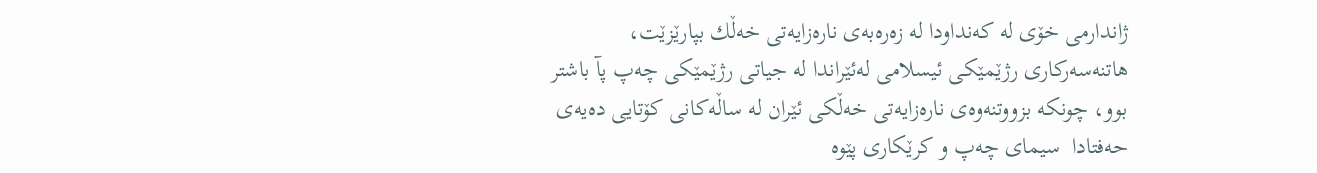ژاندارمى خۆى له‌ كه‌نداودا له‌ زه‌ره‌به‌ى ناره‌زایه‌تى خه‌ڵك بپارێزێت، هاتنه‌سه‌ركارى رژێمێكى ئیسلامى له‌ئێراندا له‌ جیاتى رژێمێكى چه‌پ پآ باشتر بوو، چونكه‌ بزووتنه‌وه‌ى ناره‌زایه‌تى خه‌ڵكى ئێران له‌ ساڵه‌كانى كۆتایى ده‌یه‌ى حه‌فتادا  سیماى چه‌پ و كرێكارى پێوه‌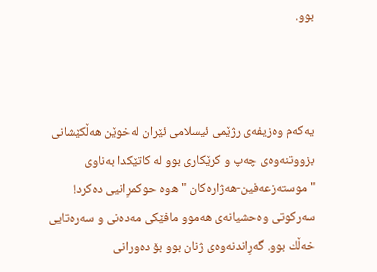بوو.



یه‌كه‌م وه‌زیفه‌ى رژێمى ئیسلامى ئێران له‌خوێن هه‌ڵكێشانى بزووتنه‌وه‌ى چه‌پ و كرێكارى بوو له‌ كاتێكدا به‌ناوى "موسته‌زعه‌فین-هه‌ژاره‌كان "ه‌وه‌ حوكمرِانیى ده‌كرد! سه‌ركوتى وه‌حشیانه‌ى هه‌موو مافێكى مه‌ده‌نى و سه‌ره‌تایى خه‌ڵك بوو. گه‌رِاندنه‌وه‌ى ژنان بوو بۆ ده‌ورانى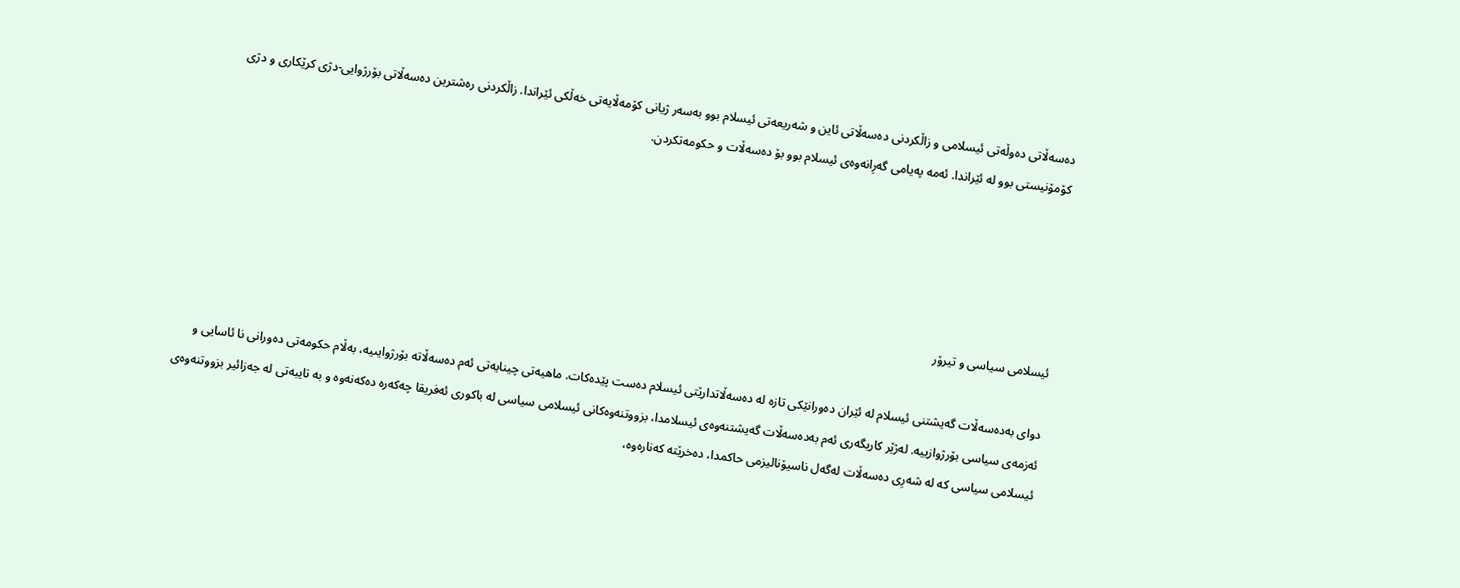ده‌سه‌ڵاتى ده‌وڵه‌تى ئیسلامى و زاڵكردنى ده‌سه‌ڵاتى ئاین و شه‌ریعه‌تى ئیسلام بوو به‌سه‌ر ژیانى كۆمه‌ڵایه‌تى خه‌ڵكى ئێراندا. زاڵكردنى ره‌شترین ده‌سه‌ڵاتى بۆرژوایى-دژى كرێكارى و دژى كۆمۆنیستى بوو له‌ ئێراندا. ئه‌مه‌ په‌یامى گه‌رِانه‌وه‌ى ئیسلام بوو بۆ ده‌سه‌ڵات و حكومه‌تكردن.





ئیسلامى سیاسى و تیرۆر

دواى به‌ده‌سه‌ڵات گه‌یشتنى ئیسلام له‌ ئێران ده‌ورانێكى تازه‌ له‌ ده‌سه‌ڵاتدارێتى ئیسلام ده‌ست پێده‌كات. ماهیه‌تى چینایه‌تى ئه‌م ده‌سه‌ڵاته‌ بۆرژوایىیه‌، به‌ڵام حكومه‌تى ده‌ورانى نا ئاسایى و ئه‌زمه‌ى سیاسى بۆرژوازییه‌. له‌ژێر كاریگه‌رى ئه‌م به‌ده‌سه‌ڵات گه‌یشتنه‌وه‌ى ئیسلامدا، بزووتنه‌وه‌كانى ئیسلامى سیاسى له‌ باكورى ئه‌فریقا چه‌كه‌ره‌ ده‌كه‌نه‌وه‌ و به‌ تایبه‌تى له‌ جه‌زائیر بزووتنه‌وه‌ى ئیسلامى سیاسى كه‌ له‌ شه‌رِى ده‌سه‌ڵات له‌گه‌ل ناسیۆنالیزمى حاكمدا، ده‌خرێته‌ كه‌ناره‌وه‌،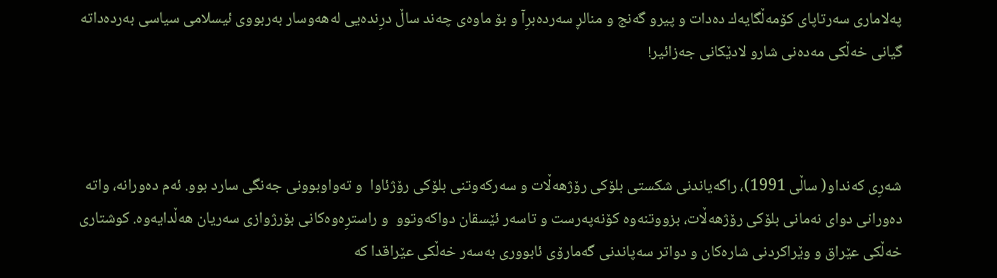په‌لامارى سه‌رتاپاى كۆمه‌ڵگایه‌ك ده‌دات و پیرو گه‌نج و منالڕ سه‌رده‌برِآ و بۆ ماوه‌ى چه‌ند ساڵ درِنده‌یى له‌هه‌وسار به‌ربووى ئیسلامى سیاسى به‌رده‌داته‌ گیانى خه‌ڵكى مه‌ده‌نى شارو لادێكانى جه‌زائیر!



شه‌رِى كه‌نداو( ساڵى 1991)، راگه‌یاندنى شكستى بلۆكى رۆژهه‌ڵات و سه‌ركه‌وتنى بلۆكى رۆژئاوا  و ته‌واوبوونى جه‌نگى سارد بوو. ئه‌م ده‌ورانه‌، واته‌ ده‌ورانى دواى نه‌مانى بلۆكى رۆژهه‌ڵات، بزووتنه‌وه‌ كۆنه‌په‌رست و تاسه‌ر ئێسقان دواكه‌وتوو  و راسترِه‌وه‌كانى بۆرژوازى سه‌ریان هه‌ڵدایه‌وه‌. كوشتارى خه‌ڵكى عێراق و وێراكردنى شاره‌كان و دواتر سه‌پاندنى گه‌مارۆى ئابوورى به‌سه‌ر خه‌ڵكى عێراقدا كه‌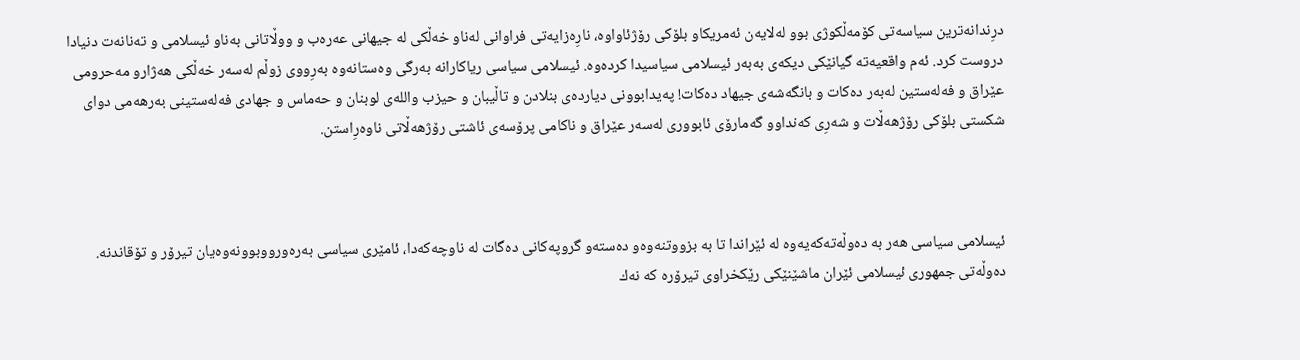درِندانه‌ترین سیاسه‌تى كۆمه‌ڵكوژى بوو له‌لایه‌ن ئه‌مریكاو بلۆكى رۆژئاواوه‌، نارِه‌زایه‌تى فراوانى له‌ناو خه‌ڵكى له‌ جیهانى عه‌ره‌ب و ووڵاتانى به‌ناو ئیسلامى و ته‌نانه‌ت دنیادا دروست كرد. ئه‌م واقعیه‌ته‌ گیانێكى دیكه‌ى به‌به‌ر ئیسلامى سیاسیدا كرده‌وه‌. ئیسلامى سیاسى ریاكارانه‌ به‌رگى وه‌ستانه‌وه‌ به‌رِووى زوڵم له‌سه‌ر خه‌ڵكى هه‌ژارو مه‌حرومى عێراق و فه‌له‌ستین له‌به‌ر ده‌كات و بانگه‌شه‌ى جیهاد ده‌كات! په‌یدابوونى دیارده‌ى بنلادن و تاڵیبان و حیزب والله‌ى لوبنان و حه‌ماس و جهادى فه‌له‌ستینى به‌رهه‌مى دواى شكستى بلۆكى رۆژهه‌ڵات و شه‌رِى كه‌نداوو گه‌مارۆى ئابوورى له‌سه‌ر عێراق و ناكامى پرۆسه‌ى ئاشتى رۆژهه‌ڵاتى ناوه‌رِاستن.



ئیسلامى سیاسى هه‌ر به‌ ده‌وڵه‌ته‌كه‌یه‌وه‌ له‌ ئێراندا تا به‌ بزووتنه‌وه‌و ده‌سته‌و گروپه‌كانى ده‌گات له‌ ناوچه‌كه‌دا، ئامێرى سیاسى به‌ره‌ورووبوونه‌وه‌یان تیرۆر و تۆقاندنه‌. ده‌وڵه‌تى جمهورى ئیسلامى ئێران ماشێنێكى رێكخراوى تیرۆره‌ كه‌ نه‌ك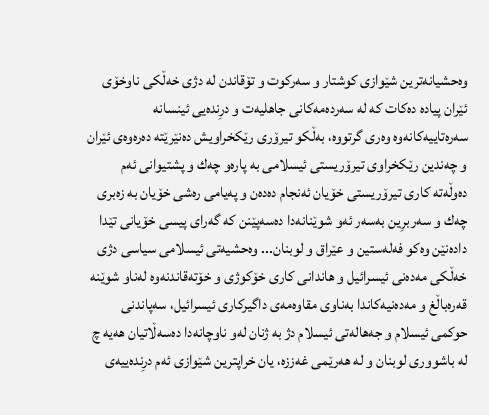وه‌حشیانه‌ترین شێوازى كوشتار و سه‌ركوت و تۆقاندن له‌ دژى خه‌ڵكى ناوخۆى ئێران پیاده‌ ده‌كات كه‌ له‌ سه‌رده‌مه‌كانى جاهلیه‌ت و درِنده‌یى ئینسانه‌ سه‌ره‌تاییه‌كانه‌وه‌ وه‌رى گرتووه‌، به‌ڵكو تیرۆرى رێكخراویش ده‌نێرێته‌ ده‌ره‌وه‌ى ئێران و چه‌ندین رێكخراوى تیرۆریستى ئیسلامى به‌ پاره‌و چه‌ك و پشتیوانى ئه‌م ده‌وڵه‌ته‌ كارى تیرۆریستى خۆیان ئه‌نجام ده‌ده‌ن و په‌یامى ره‌شى خۆیان به‌ زه‌برى چه‌ك و سه‌ربرِین به‌سه‌ر ئه‌و شوێنانه‌دا ده‌سه‌پێنن كه‌ گه‌راى پیسى خۆیانى تێدا داده‌نێن وه‌كو فه‌له‌ستین و عێراق و لوبنان... وه‌حشیه‌تى ئیسلامى سیاسى دژى خه‌ڵكى مه‌ده‌نى ئیسرائیل و هاندانى كارى خۆكوژى و خۆته‌قاندنه‌وه‌ له‌ناو شوێنه‌ قه‌ره‌باڵغ و مه‌ده‌نیه‌كاندا به‌ناوى مقاوه‌مه‌ى داگیركارى ئیسرائیل، سه‌پاندنى حوكمى ئیسلام و جه‌هاله‌تى ئیسلام دژ به‌ ژنان له‌و ناوچانه‌دا ده‌سه‌ڵاتیان هه‌یه‌ چ له‌ باشوورى لوبنان و له‌ هه‌رێمى غه‌ززه‌، یان خراپترین شێوازى ئه‌م درِنده‌ییه‌ى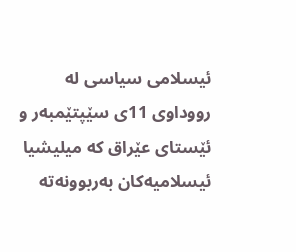ئیسلامى سیاسى له‌ رووداوى 11ى سێپتێمبه‌ر و ئێستاى عێراق كه‌ میلیشیا ئیسلامیه‌كان به‌ربوونه‌ته‌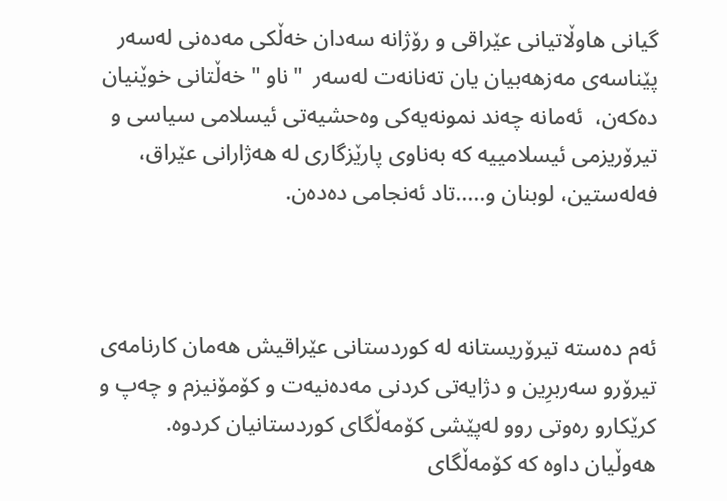گیانى هاوڵاتیانى عێراقى و رۆژانه‌ سه‌دان خه‌ڵكى مه‌ده‌نى له‌سه‌ر پێناسه‌ى مه‌زهه‌بیان یان ته‌نانه‌ت له‌سه‌ر  "ناو " خه‌ڵتانى خوێنیان ده‌كه‌ن،  ئه‌مانه‌ چه‌ند نمونه‌یه‌كى وه‌حشیه‌تى ئیسلامى سیاسى و تیرۆریزمى ئیسلامییه‌ كه‌ به‌ناوى پارێزگارى له‌ هه‌ژارانى عێراق، فه‌له‌ستین، لوبنان و.....تاد ئه‌نجامى ده‌ده‌ن.



ئه‌م ده‌سته‌ تیرۆریستانه‌ له‌ كوردستانى عێراقیش هه‌مان كارنامه‌ى تیرۆرو سه‌ربرِین و دژایه‌تى كردنى مه‌ده‌نیه‌ت و كۆمۆنیزم و چه‌پ و كرێكارو ره‌وتى روو له‌پێشى كۆمه‌ڵگاى كوردستانیان كردوه‌. هه‌وڵیان داوه‌ كه‌ كۆمه‌ڵگاى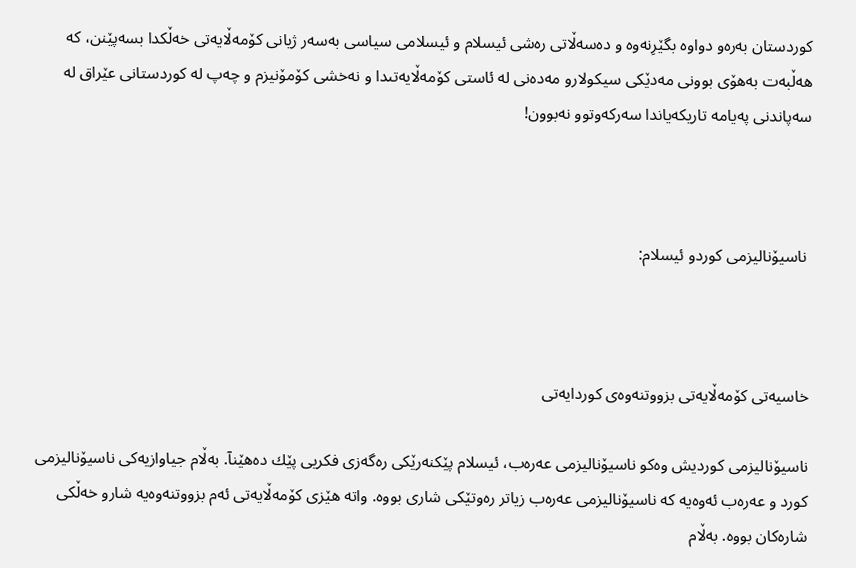كوردستان به‌ره‌و دواوه‌ بگێرِنه‌وه‌ و ده‌سه‌ڵاتى ره‌شى ئیسلام و ئیسلامى سیاسى به‌سه‌ر ژیانى كۆمه‌ڵایه‌تى خه‌ڵكدا بسه‌پێنن، كه‌ هه‌ڵبه‌ت به‌هۆى بوونى مه‌دێكى سیكولارو مه‌ده‌نى له‌ ئاستى كۆمه‌ڵایه‌تىدا و نه‌خشى كۆمۆنیزم و چه‌پ له‌ كوردستانى عێراق له‌ سه‌پاندنى په‌یامه‌ تاریكه‌یاندا سه‌ركه‌وتوو نه‌بوون!



 ناسیۆنالیزمى كوردو ئیسلام:



خاسیه‌تى كۆمه‌ڵایه‌تى بزووتنه‌وه‌ى كوردایه‌تى

ناسیۆنالیزمى كوردیش وه‌كو ناسیۆنالیزمى عه‌ره‌ب، ئیسلام پێكنه‌رێكى ره‌گه‌زى فكریى پێك ده‌هێنآ. به‌ڵام جیاوازیه‌كى ناسیۆنالیزمى كورد و عه‌ره‌ب ئه‌وه‌یه‌ كه‌ ناسیۆنالیزمى عه‌ره‌ب زیاتر ره‌وتێكى شارى بووه‌. واته‌ هێزى كۆمه‌ڵایه‌تى ئه‌م بزووتنه‌وه‌یه‌ شارو خه‌ڵكى شاره‌كان بووه‌. به‌ڵام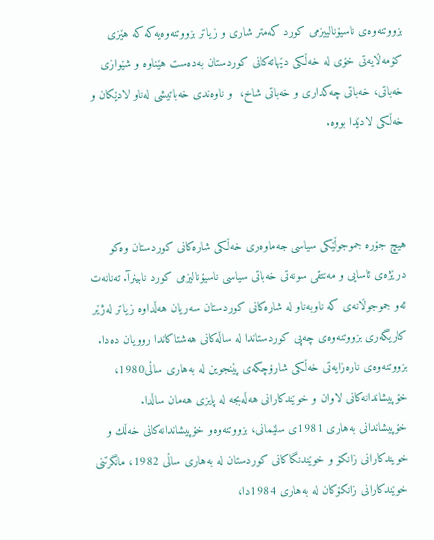بزووتنه‌وه‌ى ناسیۆنالییزمى كورد كه‌متر شارى و زیاتر بزووتنه‌وه‌یه‌كه‌ كه‌ هێزى كۆمه‌ڵایه‌تى خۆى له‌ خه‌ڵكى دێهاته‌كانى كوردستان به‌ده‌ست هێناوه‌ و شێوازى خه‌باتى، خه‌باتى چه‌كدارى و خه‌باتى شاخ،  و ناوه‌ندى خه‌باتیشى له‌ناو لادێكان و خه‌ڵكى لادێدا بووه‌.



هیچ جۆره‌ جموجوڵێكى سیاسى جه‌ماوه‌رى خه‌ڵكى شاره‌كانى كوردستان وه‌كو درێژه‌ى ئاسایى و مه‌نتقى سونه‌تى خه‌باتى سیاسى ناسیۆنالیزمى كورد نابینرآ. ته‌نانه‌ت ئه‌و جموجوڵانه‌ى كه‌ ناوبه‌ناو له‌ شاره‌كانى كوردستان سه‌ریان هه‌ڵداوه‌ زیاتر له‌ژێر كاریگه‌رى بزووتنه‌وه‌ى چه‌پى كوردستاندا له‌ ساڵه‌كانى هه‌شتاكاندا روویان ده‌دا. بزووتنه‌وه‌ى ناره‌زایه‌تى خه‌ڵكى شارۆچكه‌ى پێنجوین له‌ به‌هارى ساڵى1980، خۆپیشاندانه‌كانى لاوان و خوێندكارانى هه‌ڵه‌بجه‌ له‌ پایزى هه‌مان ساڵدا.  خۆپیشاندانى به‌هارى 1981ى سلێمانى، بزووتنه‌وه‌و خۆپیشاندانه‌كانى خه‌ڵك و خویندكارانى زانكۆ و خوێندنگاكانى كوردستان له‌ به‌هارى ساڵى 1982، مانگرتنى خوێندكارانى زانكۆكان له‌ به‌هارى 1984دا،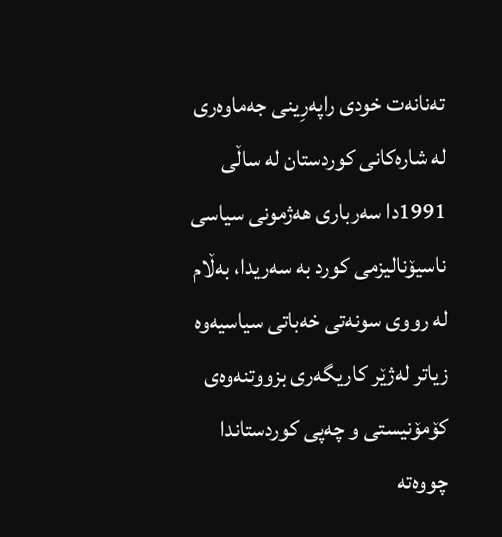ته‌نانه‌ت خودى راپه‌رِینى جه‌ماوه‌رى له‌ شاره‌كانى كوردستان له‌ ساڵى 1991دا سه‌ربارى هه‌ژمونى سیاسى ناسیۆنالیزمى كورد به‌ سه‌ریدا، به‌ڵام له‌ رووى سونه‌تى خه‌باتى سیاسیه‌وه‌ زیاتر له‌ژێر كاریگه‌رى بزووتنه‌وه‌ى كۆمۆنیستى و چه‌پى كوردستاندا چووه‌ته‌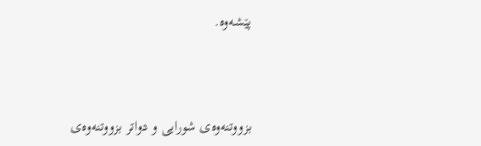پێشه‌وه‌.



بزووتنه‌وه‌ى شورایى و دواتر بزووتنه‌وه‌ى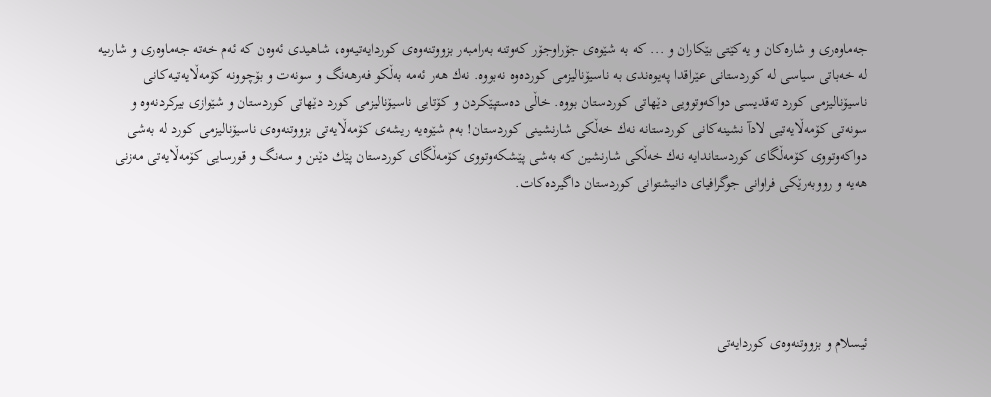جه‌ماوه‌رى و شاره‌كان و یه‌كێتى بێكاران و ... كه‌ به‌ شێوه‌ى جۆراوجۆر كه‌وتنه‌ به‌رامبه‌ر بزووتنه‌وه‌ى كوردایه‌تیه‌وه‌، شاهیدى ئه‌وه‌ن كه‌ ئه‌م خه‌ته‌ جه‌ماوه‌ری و شارىیه‌ له‌ خه‌باتى سیاسى له‌ كوردستانى عێراقدا په‌یوه‌ندى به‌ ناسیۆنالیزمى كورده‌وه‌ نه‌بووه‌. نه‌ك هه‌ر ئه‌مه‌ به‌ڵكو فه‌رهه‌نگ و سونه‌ت و بۆچوونه‌ كۆمه‌ڵایه‌تیه‌كانی ناسیۆنالیزمى كورد ته‌قدیسى دواكه‌وتوویى دێهاتى كوردستان بووه‌. خاڵى ده‌ستپێكردن و كۆتایى ناسیۆنالیزمى كورد دێهاتى كوردستان و شێوازى بیركردنه‌وه‌ و سونه‌تى كۆمه‌ڵایه‌تیى لادآ نشینه‌كانى كوردستانه‌ نه‌ك خه‌ڵكى شارنشینى كوردستان! به‌م شێوه‌یه‌ ریشه‌ى كۆمه‌ڵایه‌تى بزووتنه‌وه‌ى ناسیۆنالیزمى كورد له‌ به‌شى دواكه‌وتووى كۆمه‌ڵگاى كوردستاندایه‌ نه‌ك خه‌ڵكى شارنشین كه‌ به‌شى پێشكه‌وتووى كۆمه‌ڵگاى كوردستان پێك دێنن و سه‌نگ و قورسایى كۆمه‌ڵایه‌تى مه‌زنى هه‌یه‌ و رووبه‌رێكى فراوانى جوگرافیاى دانیشتوانى كوردستان داگیرده‌كات.





ئیسلام و بزووتنه‌وه‌ى كوردایه‌تى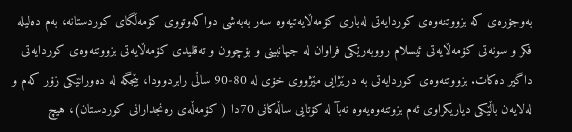به‌وجۆره‌ى كه‌ بزووتنه‌وه‌ى كوردایه‌تى له‌بارى كۆمه‌ڵایه‌تیه‌وه‌ سه‌ر به‌به‌شى دواكه‌وتووى كۆمه‌ڵگاى كوردستانه‌، به‌م ده‌لیله‌ فكر و سونه‌تى كۆمه‌ڵایه‌تى ئیسلام رووبه‌رێكى فراوان له‌ جیهانبینى و بۆچوون و ته‌قلیدى كۆمه‌ڵایه‌تى بزووتنه‌وه‌ى كوردایه‌تى داگیر ده‌كات. بزووتنه‌وه‌ى كوردایه‌تى به‌ درێژایى مێژووى خۆى له‌ 80-90 ساڵى رابردوودا، بێجگه‌ له‌ ده‌ورانێكى زۆر كه‌م و له‌لایه‌ن باڵێكى دیاریكراوى ئه‌م بزوتنه‌وه‌یه‌وه‌ نه‌بآ له‌ كۆتایى ساڵه‌كانى 70دا ( كۆمه‌ڵه‌ى ره‌نجدارانى كوردستان)، هیچ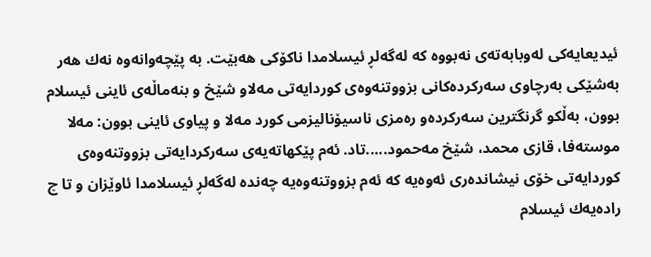ئیدیعایه‌كى له‌وبابه‌ته‌ى نه‌بووه‌ كه‌ له‌گه‌لڕ ئیسلامدا ناكۆكى هه‌بێت. به‌ پێچه‌وانه‌وه‌ نه‌ك هه‌ر به‌شێكى به‌رچاوى سه‌ركرده‌كانى بزووتنه‌وه‌ى كوردایه‌تى مه‌لاو شێخ و بنه‌ماڵه‌ى ئاینى ئیسلام بوون، به‌ڵكو گرنگترین سه‌ركرده‌و ره‌مزى ناسیۆنالیزمى كورد مه‌لا و پیاوى ئاینى بوون: مه‌لا موسته‌فا، قازى محمد، شێخ مه‌حمود.....تاد. ئه‌م پێكهاته‌یه‌ى سه‌ركردایه‌تى بزووتنه‌وه‌ى كوردایه‌تى خۆى نیشانده‌رى ئه‌وه‌یه‌ كه‌ ئه‌م بزووتنه‌وه‌یه‌ چه‌نده‌ له‌گه‌لڕ ئیسلامدا ئاوێزان و تا چ راده‌یه‌ك ئیسلام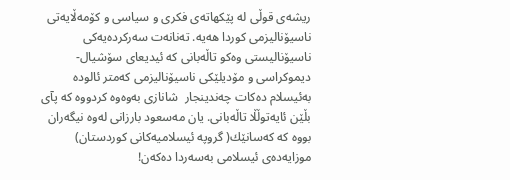ریشه‌ى قوڵى له‌ پێكهاته‌ى فكرى و سیاسى و كۆمه‌ڵایه‌تى ناسیۆنالیزمى كوردا هه‌یه‌. ته‌نانه‌ت سه‌ركرده‌یه‌كى ناسیۆنالیستى وه‌كو تاڵه‌بانى كه‌ ئیدیعاى سۆشیال-دیموكراسى و مۆدیلێكى ناسیۆنالیزمى كه‌متر ئالوده‌ به‌ئیسلام ده‌كات چه‌ندینجار  شانازى به‌وه‌وه‌ كردووه‌ كه‌ پآى بڵێن ئایه‌توڵڵا تاڵه‌بانى. یان مه‌سعود بارزانى له‌وه‌ نیگه‌ران بووه‌ كه‌ كه‌سانێك( گروپه‌ ئیسلامیه‌كانى كوردستان) موزایه‌ده‌ى ئیسلامی به‌سه‌ردا ده‌كه‌ن!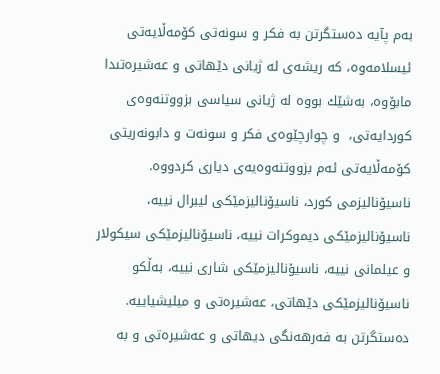به‌م پآیه‌ ده‌ستگرتن به‌ فكر و سونه‌تى كۆمه‌ڵایه‌تى ئیسلامه‌وه‌، كه‌ ریشه‌ى له‌ ژیانى دێهاتى و عه‌شیره‌تىدا مابۆوه‌، به‌شێك بووه‌ له‌ ژیانى سیاسى بزووتنه‌وه‌ى كوردایه‌تى،  و چوارچێوه‌ى فكر و سونه‌ت و دابونه‌ریتى كۆمه‌ڵایه‌تى ئه‌م بزووتنه‌وه‌یه‌ى دیارى كردووه‌. ناسیۆنالیزمى كورد، ناسیۆنالیزمێكى لیبرال نییه‌، ناسیۆنالیزمێكى دیموكرات نییه‌، ناسیۆنالیزمێكى سیكولار و عیلمانى نییه‌، ناسیۆنالیزمێكى شارى نییه‌، به‌ڵكو ناسیۆنالیزمێكى دێهاتى، عه‌شیره‌تى و میلیشیاییه‌. ده‌ستگرتن به‌ فه‌رهه‌نگى دیهاتى و عه‌شیره‌تى و به‌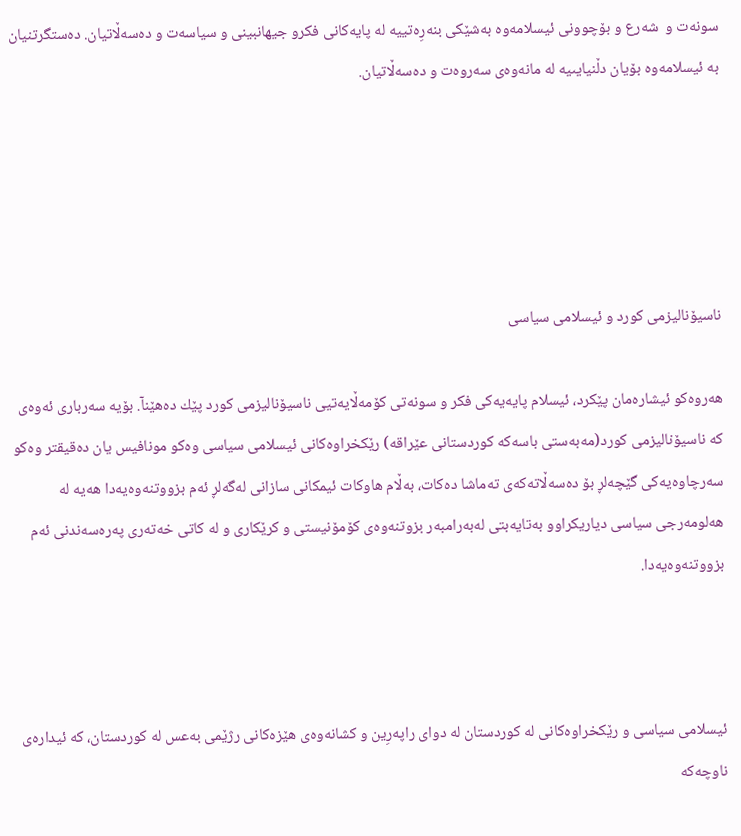سونه‌ت و  شه‌رع و بۆچوونى ئیسلامه‌وه‌ به‌شێكى بنه‌رِه‌تییه‌ له‌ پایه‌كانى فكرو جیهانبینى و سیاسه‌ت و ده‌سه‌ڵاتیان. ده‌ستگرتنیان به‌ ئیسلامه‌وه‌ بۆیان دڵنیایىیه‌ له‌ مانه‌وه‌ى سه‌روه‌ت و ده‌سه‌ڵاتیان.





ناسیۆنالیزمى كورد و ئیسلامى سیاسى

هه‌روه‌كو ئیشاره‌مان پێكرد، ئیسلام پایه‌یه‌كى فكر و سونه‌تى كۆمه‌ڵایه‌تیى ناسیۆنالیزمى كورد پێك ده‌هێنآ. بۆیه‌ سه‌ربارى ئه‌وه‌ى كه‌ ناسیۆنالیزمى كورد(مه‌به‌ستى باسه‌كه‌ كوردستانى عێراقه‌) رێكخراوه‌كانى ئیسلامى سیاسى وه‌كو مونافیس یان ده‌قیقتر وه‌كو سه‌رچاوه‌یه‌كى گێچه‌لڕ بۆ ده‌سه‌ڵاته‌كه‌ى ته‌ماشا ده‌كات، به‌ڵام هاوكات ئیمكانى سازانى له‌گه‌لڕ ئه‌م بزووتنه‌وه‌یه‌دا هه‌یه‌ له‌ هه‌لومه‌رجى سیاسى دیاریكراوو به‌تایه‌بتى له‌به‌رامبه‌ر بزوتنه‌وه‌ى كۆمۆنیستى و كرێكارى و له‌ كاتى خه‌ته‌رى په‌ره‌سه‌ندنى ئه‌م بزووتنه‌وه‌یه‌دا.



ئیسلامى سیاسى و رێكخراوه‌كانى له‌ كوردستان له‌ دواى راپه‌رِین و كشانه‌وه‌ى هێزه‌كانى رژێمى به‌عس له‌ كوردستان، كه‌ ئیداره‌ى ناوچه‌كه‌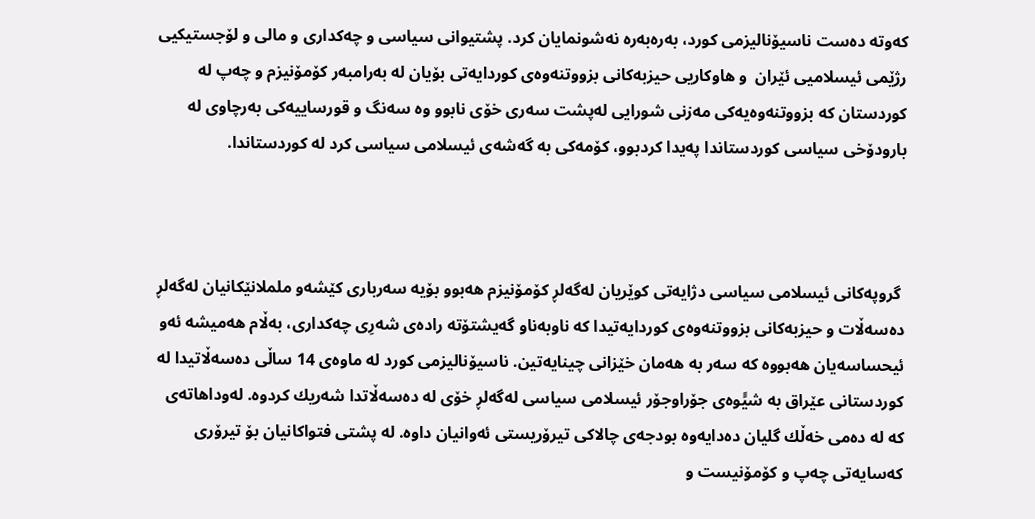كه‌وته‌ ده‌ست ناسیۆنالیزمى كورد، به‌ره‌به‌ره‌ نه‌شونمایان كرد. پشتیوانى سیاسى و چه‌كدارى و مالى و لۆجستیكیى رژێمى ئیسلامیى ئێران  و هاوكاریی حیزبه‌كانى بزووتنه‌وه‌ى كوردایه‌تی بۆیان له‌ به‌رامبه‌ر كۆمۆنیزم و چه‌پ له‌ كوردستان كه‌ بزووتنه‌وه‌یه‌كى مه‌زنى شورایى له‌پشت سه‌رى خۆى نابوو وه‌ سه‌نگ و قورساییه‌كى به‌رچاوى له‌ بارودۆخى سیاسى كوردستاندا په‌یدا كردبوو، كۆمه‌كى به‌ گه‌شه‌ى ئیسلامى سیاسى كرد له‌ كوردستاندا.



 گروپه‌كانى ئیسلامى سیاسى دژایه‌تى كوێریان له‌گه‌لڕ كۆمۆنیزم هه‌بوو بۆیه‌ سه‌ربارى كێشه‌و ململانێكانیان له‌گه‌لڕ ده‌سه‌ڵات و حیزبه‌كانى بزووتنه‌وه‌ى كوردایه‌تیدا كه‌ ناوبه‌ناو گه‌یشتۆته‌ راده‌ى شه‌رِى چه‌كدارى، به‌ڵام هه‌میشه‌ ئه‌و ئیحساسه‌یان هه‌بووه‌ كه‌ سه‌ر به‌ هه‌مان خێزانى چینایه‌تین. ناسیۆنالیزمى كورد له‌ ماوه‌ى 14 ساڵى ده‌سه‌ڵاتیدا له‌ كوردستانى عێراق به‌ شیًَوه‌ى جۆراوجۆر ئیسلامى سیاسى له‌گه‌لڕ خۆى له‌ ده‌سه‌ڵاتدا شه‌ریك كردوه‌. له‌وداهاته‌ى  كه‌ له‌ ده‌مى خه‌ڵك گلیان ده‌دایه‌وه‌ بودجه‌ى چالاكى تیرۆریستى ئه‌وانیان داوه‌. له‌ پشتى فتواكانیان بۆ تیرۆرى كه‌سایه‌تى چه‌پ و كۆمۆنیست و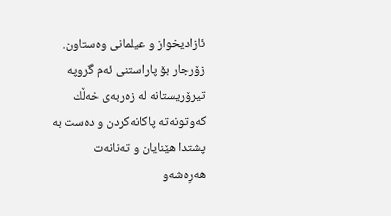ئازادیخواز و عیلمانى وه‌ستاون. زۆرجار بۆ پاراستنى ئه‌م گروپه‌ تیرۆریستانه‌ له‌ زه‌ربه‌ى خه‌ڵك كه‌وتونه‌ته‌ پاكانه‌كردن و ده‌ست به‌ پشتدا هێنایان و ته‌نانه‌ت هه‌رِه‌شه‌و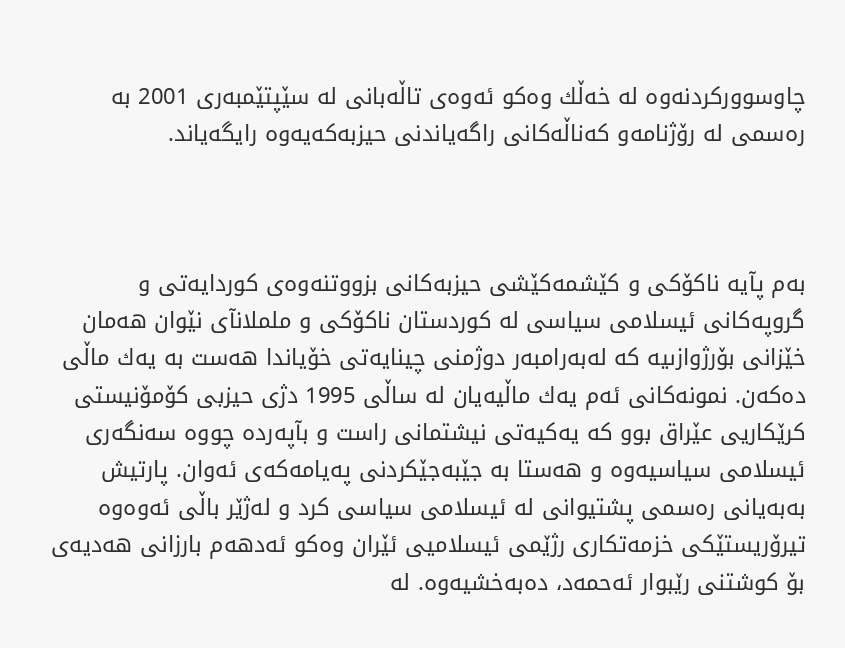چاوسووركردنه‌وه‌ له‌ خه‌ڵك وه‌كو ئه‌وه‌ى تاڵه‌بانى له‌ سێپتێمبه‌رى 2001 به‌ ره‌سمى له‌ رۆژنامه‌و كه‌ناڵه‌كانى راگه‌یاندنى حیزبه‌كه‌یه‌وه‌ رایگه‌یاند.



به‌م پآیه‌ ناكۆكى و كێشمه‌كێشى حیزبه‌كانى بزووتنه‌وه‌ى كوردایه‌تى و گروپه‌كانى ئیسلامى سیاسى له‌ كوردستان ناكۆكى و ململانآى نێوان هه‌مان خێزانى بۆرژوازىیه‌ كه‌ له‌به‌رامبه‌ر دوژمنى چینایه‌تى خۆیاندا هه‌ست به‌ یه‌ك ماڵى ده‌كه‌ن. نمونه‌كانى ئه‌م یه‌ك ماڵیه‌یان له‌ ساڵى 1995 دژى حیزبى كۆمۆنیستى كرێكاریى عێراق بوو كه‌ یه‌كیه‌تى نیشتمانى راست و بآپه‌رده‌ چووه‌ سه‌نگه‌رى ئیسلامى سیاسیه‌وه‌ و هه‌ستا به‌ جێبه‌جێكردنى په‌یامه‌كه‌ى ئه‌وان. پارتیش به‌به‌یانى ره‌سمى پشتیوانى له‌ ئیسلامى سیاسى كرد و له‌ژێر باڵى ئه‌وه‌وه‌ تیرۆریستێكى خزمه‌تكارى رژێمى ئیسلامیى ئێران وه‌كو ئه‌دهه‌م بارزانى هه‌دیه‌ى بۆ كوشتنى رێبوار ئه‌حمه‌د، ده‌به‌خشیه‌وه‌. له‌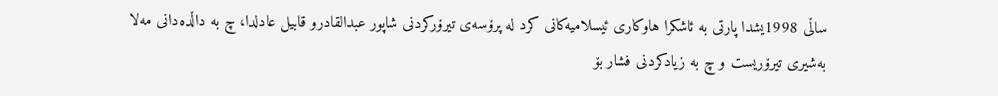ساڵى 1998یشدا پارتى به‌ ئاشكرا هاوكارى ئیسلامیه‌كانى كرد له‌ پرۆسه‌ى تیرۆركردنى شاپور عبدالقادرو قابیل عادلدا، چ به‌ داڵده‌دانى مه‌لا به‌شیرى تیرۆریست و چ به‌ زیادكردنى فشار بۆ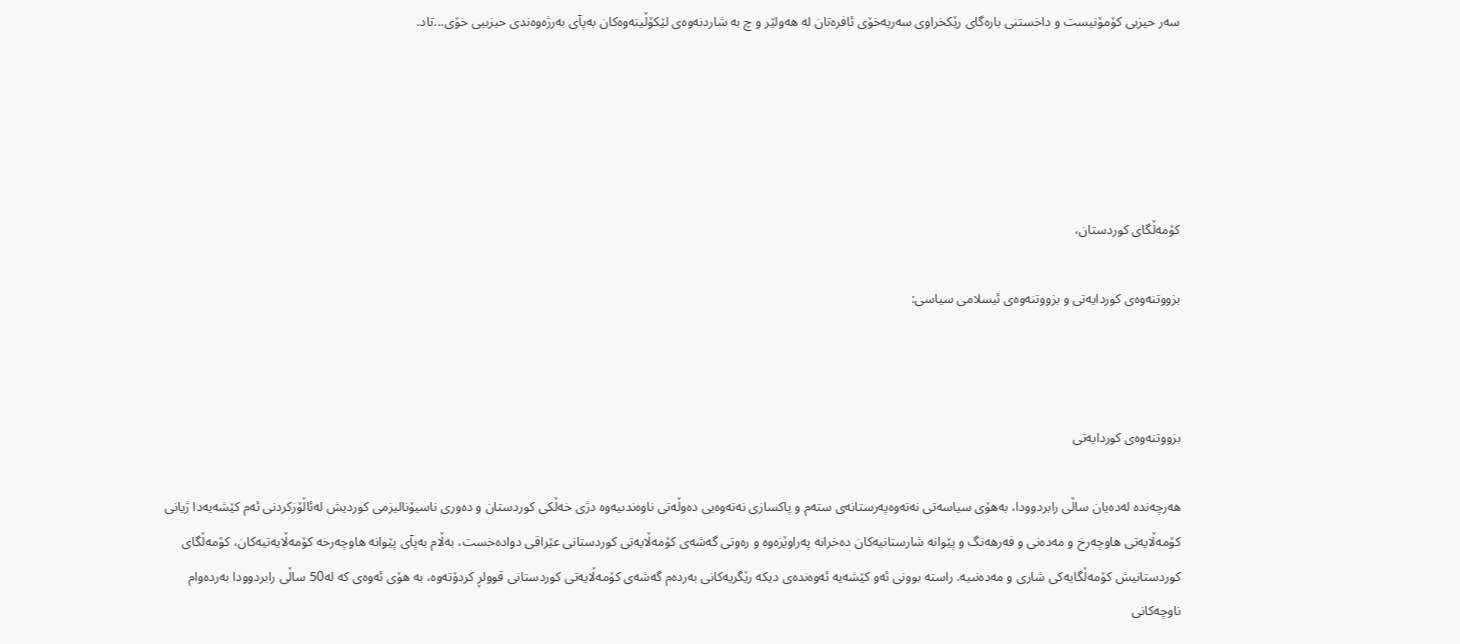سه‌ر حیزبى كۆمۆنیست و داخستنى باره‌گاى رێكخراوى سه‌ربه‌خۆى ئافره‌تان له‌ هه‌ولێر و چ به‌ شاردنه‌وه‌ى لێكۆڵینه‌وه‌كان به‌پآى به‌رژه‌وه‌ندى حیزبیى خۆى...تاد.





كۆمه‌ڵگاى كوردستان،

بزووتنه‌وه‌ى كوردایه‌تى و بزووتنه‌وه‌ى ئیسلامى سیاسى:



بزووتنه‌وه‌ى كوردایه‌تى

هه‌رچه‌نده‌ له‌ده‌یان ساڵى رابردوودا، به‌هۆى سیاسه‌تى نه‌ته‌وه‌په‌رستانه‌ى سته‌م و پاكسازى نه‌ته‌وه‌یى ده‌وڵه‌تى ناوه‌ندىیه‌وه‌ دژى خه‌ڵكى كوردستان و ده‌ورى ناسیۆنالیزمى كوردیش له‌ئاڵۆزكردنى ئه‌م كێشه‌یه‌دا ژیانى كۆمه‌ڵایه‌تى هاوچه‌رخ و مه‌ده‌نى و فه‌رهه‌نگ و پێوانه‌ شارستانیه‌كان ده‌خرانه‌ په‌راوێزه‌وه‌ و ره‌وتى گه‌شه‌ى كۆمه‌ڵایه‌تى كوردستانى عێراقى دواده‌خست، به‌ڵام به‌پآى پێوانه‌ هاوچه‌رخه‌ كۆمه‌ڵایه‌تیه‌كان، كۆمه‌ڵگاى كوردستانیش كۆمه‌ڵگایه‌كى شارى و مه‌ده‌نىیه‌. راسته‌ بوونى ئه‌و كێشه‌یه‌ ئه‌وه‌نده‌ى دیكه‌ رێگریه‌كانى به‌رده‌م گه‌شه‌ى كۆمه‌ڵایه‌تى كوردستانى قوولڕ كردۆته‌وه‌، به‌ هۆى ئه‌وه‌ى كه‌ له‌50 ساڵى رابردوودا به‌رده‌وام ناوچه‌كانى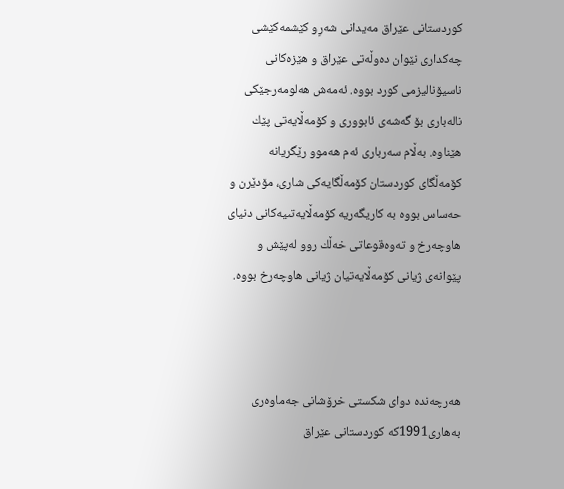كوردستانى عێراق مه‌یدانى شه‌رِو كێشمه‌كێشى چه‌كدارى نێوان ده‌وڵه‌تى عێراق و هێزه‌كانى ناسیۆنالیزمى كورد بووه‌. ئه‌مه‌ش هه‌لومه‌رجێكى ناله‌بارى بۆ گه‌شه‌ى ئابوورى و كۆمه‌ڵایه‌تى پێك هێناوه‌. به‌ڵام سه‌ربارى ئه‌م هه‌موو رێگریانه‌ كۆمه‌ڵگاى كوردستان كۆمه‌ڵگایه‌كى شارى، مۆدێرن و حه‌ساس بووه‌ به‌ كاریگه‌ریه‌ كۆمه‌ڵایه‌تىیه‌كانى دنیاى هاوچه‌رخ و ته‌وه‌قوعاتى خه‌ڵك روو له‌پێش و پێوانه‌ى ژیانى كۆمه‌ڵایه‌تیان ژیانى هاوچه‌رخ بووه‌.



هه‌رچه‌نده‌ دواى شكستى خرۆشانى جه‌ماوه‌رى به‌هارى1991كه‌ كوردستانى عێراق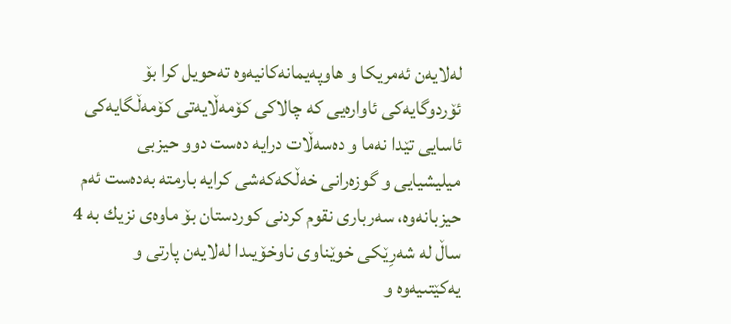له‌لایه‌ن ئه‌مریكا و هاوپه‌یمانه‌كانیه‌وه‌ ته‌حویل كرا بۆ ئۆردوگایه‌كى ئاواره‌یى كه‌ چالاكى كۆمه‌ڵایه‌تى كۆمه‌ڵگایه‌كى ئاسایى تێدا نه‌ما و ده‌سه‌ڵات درایه‌ ده‌ست دوو حیزبى میلیشیایى و گوزه‌رانى خه‌ڵكه‌كه‌شى كرایه‌ بارمته‌ به‌ده‌ست ئه‌م حیزبانه‌وه‌، سه‌ربارى نقوم كردنى كوردستان بۆ ماوه‌ى نزیك به‌ 4 ساڵ له‌ شه‌رِێكى خوێناوى ناوخۆیىدا له‌لایه‌ن پارتى و یه‌كێتىیه‌وه‌ و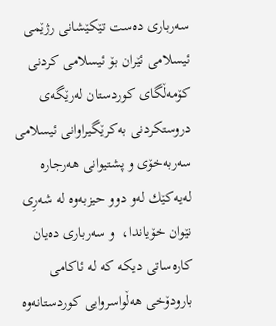سه‌ربارى ده‌ست تێكێشانى رژێمى ئیسلامى ئێران بۆ ئیسلامى كردنى كۆمه‌ڵگاى كوردستان له‌رێگه‌ى دروستكردنى به‌كرێگیراوانى ئیسلامى سه‌ربه‌خۆى و پشتیوانى هه‌رجاره‌ له‌یه‌كێك له‌و دوو حیزبه‌وه‌ له‌ شه‌رِى نێوان خۆیاندا،  و سه‌ربارى ده‌یان كاره‌ساتى دیكه‌ كه‌ له‌ ئاكامى بارودۆخى هه‌ڵواسروایى كوردستانه‌وه‌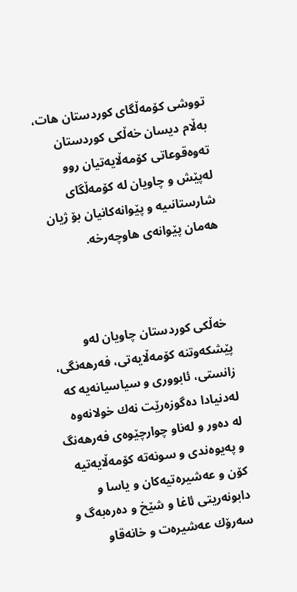تووشى كۆمه‌ڵگاى كوردستان هات، به‌ڵام دیسان خه‌ڵكى كوردستان ته‌وه‌قوعاتى كۆمه‌ڵایه‌تیان روو له‌پێش و چاویان له‌ كۆمه‌ڵگاى شارستانىیه‌ و پێوانه‌كانیان بۆ ژیان هه‌مان پێوانه‌ى هاوچه‌رخه‌.



 خه‌ڵكى كوردستان چاویان له‌و پێشكه‌وتنه‌ كۆمه‌ڵایه‌تى، فه‌رهه‌نگى، زانستى، ئابوورى و سیاسیانه‌یه‌ كه‌ له‌دنیادا ده‌گوزه‌رێت نه‌ك خولانه‌وه‌ له‌ ده‌ور و له‌ناو چوارچێوه‌ى فه‌رهه‌نگ و په‌یوه‌ندى و سونه‌ته‌ كۆمه‌ڵایه‌تیه‌ كۆن و عه‌شیره‌تیه‌كان و یاسا و دابونه‌ریتى ئاغا و شێخ و ده‌ره‌به‌گ و سه‌رۆك عه‌شیره‌ت و خانه‌قاو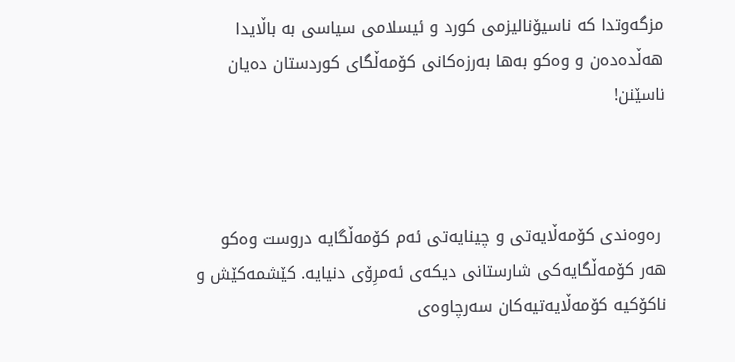مزگه‌وتدا كه‌ ناسیۆنالیزمى كورد و ئیسلامى سیاسى به‌ باڵایدا هه‌ڵده‌ده‌ن و وه‌كو به‌ها به‌رزه‌كانى كۆمه‌ڵگاى كوردستان ده‌یان ناسێنن!



 ره‌وه‌ندى كۆمه‌ڵایه‌تى و چینایه‌تى ئه‌م كۆمه‌ڵگایه‌ دروست وه‌كو هه‌ر كۆمه‌ڵگایه‌كى شارستانى دیكه‌ى ئه‌مرِۆى دنیایه‌. كێشمه‌كێش و ناكۆكیه‌ كۆمه‌ڵایه‌تیه‌كان سه‌رچاوه‌ى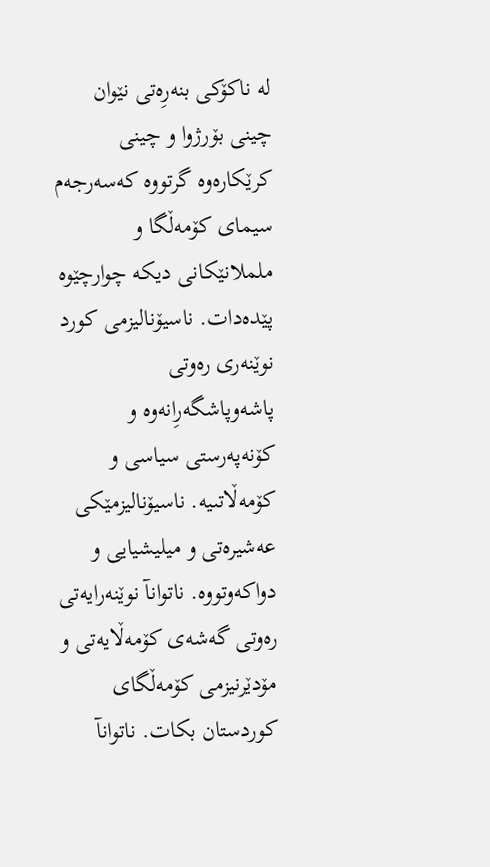له‌ ناكۆكى بنه‌رِه‌تى نێوان چینى بۆرژوا و چینى كرێكاره‌وه‌ گرتووه‌ كه‌سه‌رجه‌م سیماى كۆمه‌ڵگا و ململانێكانى دیكه‌ چوارچێوه‌ پێده‌دات. ناسیۆنالیزمى كورد نوێنه‌رى ره‌وتى پاشه‌وپاشگه‌رِانه‌وه‌ و كۆنه‌په‌رستى سیاسى و كۆمه‌ڵاتىیه‌. ناسیۆنالیزمێكى عه‌شیره‌تى و میلیشیایى و دواكه‌وتووه‌. ناتوانآ نوێنه‌رایه‌تى ره‌وتى گه‌شه‌ى كۆمه‌ڵایه‌تى و مۆدێرنیزمى كۆمه‌ڵگاى كوردستان بكات. ناتوانآ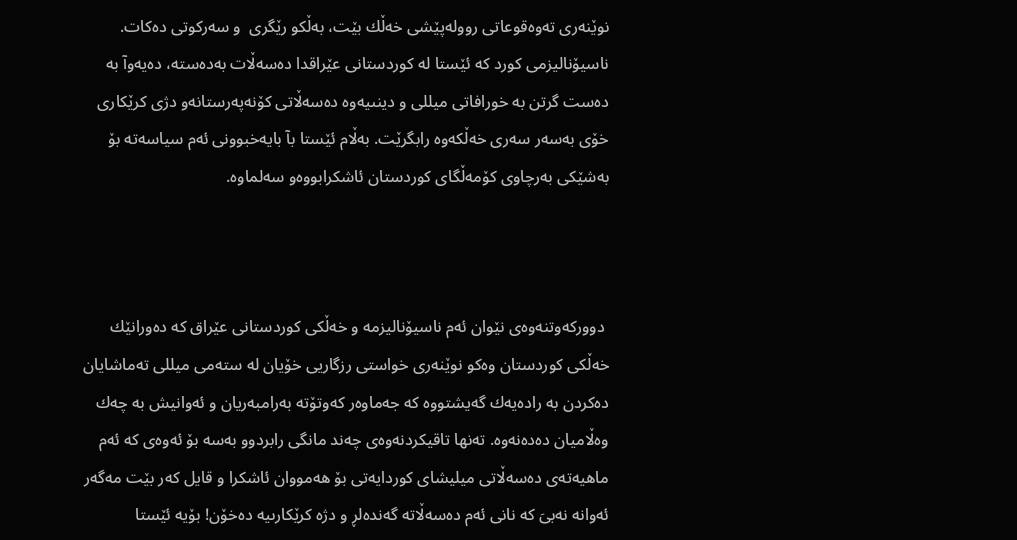نوێنه‌رى ته‌وه‌قوعاتى رووله‌پێشى خه‌ڵك بێت، به‌ڵكو رێگرى  و سه‌ركوتى ده‌كات. ناسیۆنالیزمى كورد كه‌ ئێستا له‌ كوردستانى عێراقدا ده‌سه‌ڵات به‌ده‌سته‌، ده‌یه‌وآ به‌ ده‌ست گرتن به‌ خورافاتى میللى و دینىیه‌وه‌ ده‌سه‌ڵاتى كۆنه‌په‌رستانه‌و دژى كرێكارى خۆى به‌سه‌ر سه‌رى خه‌ڵكه‌وه‌ رابگرێت. به‌ڵام ئێستا بآ بایه‌خبوونى ئه‌م سیاسه‌ته‌ بۆ به‌شێكى به‌رچاوى كۆمه‌ڵگاى كوردستان ئاشكرابووه‌و سه‌لماوه‌.



 دووركه‌وتنه‌وه‌ى نێوان ئه‌م ناسیۆنالیزمه‌ و خه‌ڵكى كوردستانى عێراق كه‌ ده‌ورانێك خه‌ڵكى كوردستان وه‌كو نوێنه‌رى خواستى رزگاریى خۆیان له‌ سته‌مى میللى ته‌ماشایان ده‌كردن به‌ راده‌یه‌ك گه‌یشتووه‌ كه‌ جه‌ماوه‌ر كه‌وتۆته‌ به‌رامبه‌ریان و ئه‌وانیش به‌ چه‌ك وه‌ڵامیان ده‌ده‌نه‌وه‌. ته‌نها تاقیكردنه‌وه‌ى چه‌ند مانگى رابردوو به‌سه‌ بۆ ئه‌وه‌ى كه‌ ئه‌م ماهیه‌ته‌ى ده‌سه‌ڵاتى میلیشای كوردایه‌تى بۆ هه‌مووان ئاشكرا و قایل كه‌ر بێت مه‌گه‌ر ئه‌وانه‌ نه‌بىَ كه‌ نانى ئه‌م ده‌سه‌ڵاته‌ گه‌نده‌لڕ و دژه‌ كرێكارىیه‌ ده‌خۆن! بۆیه‌ ئێستا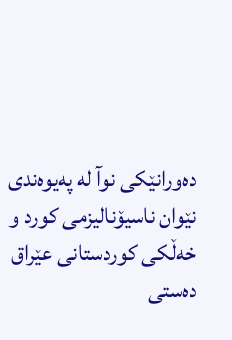ده‌ورانێكى نوآ له‌ په‌یوه‌ندى نێوان ناسیۆنالیزمى كورد و خه‌ڵكى كوردستانى عێراق ده‌ستى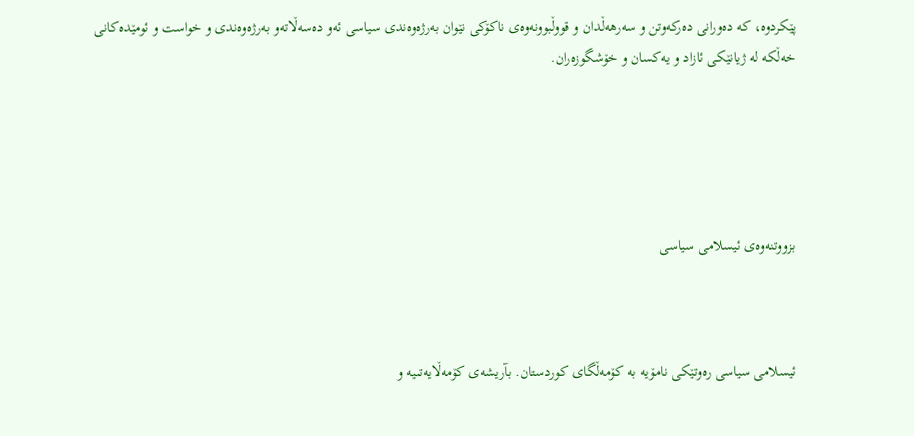پێكردوه‌، كه‌ ده‌ورانى ده‌ركه‌وتن و سه‌رهه‌ڵدان و قووڵبوونه‌وه‌ى ناكۆكى نێوان به‌رژه‌وه‌ندى سیاسى ئه‌و ده‌سه‌ڵاته‌و به‌رژه‌وه‌ندى و خواست و ئومێده‌كانى خه‌ڵكه‌ له‌ ژیانێكى ئازاد و یه‌كسان و خۆشگوزه‌ران.





بزووتنه‌وه‌ى ئیسلامى سیاسى



ئیسلامى سیاسى ره‌وتێكى نامۆیه‌ به‌ كۆمه‌ڵگاى كوردستان. بآریشه‌ى كۆمه‌ڵایه‌تىیه‌ و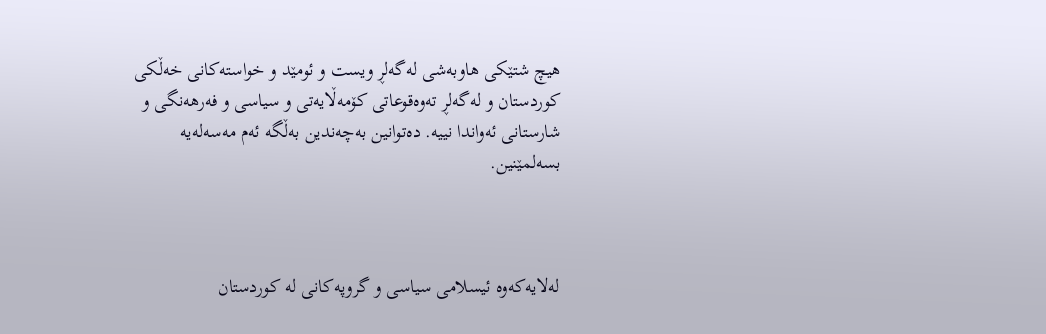هیچ شتێكى هاوبه‌شى له‌گه‌لڕ ویست و ئومێد و خواسته‌كانى خه‌ڵكى كوردستان و له‌گه‌لڕ ته‌وه‌قوعاتى كۆمه‌ڵایه‌تى و سیاسى و فه‌رهه‌نگى و شارستانى ئه‌واندا نییه‌. ده‌توانین به‌چه‌ندین به‌ڵگه‌ ئه‌م مه‌سه‌له‌یه‌ بسه‌لمێنین.



له‌لایه‌كه‌وه‌ ئیسلامى سیاسى و گروپه‌كانى له‌ كوردستان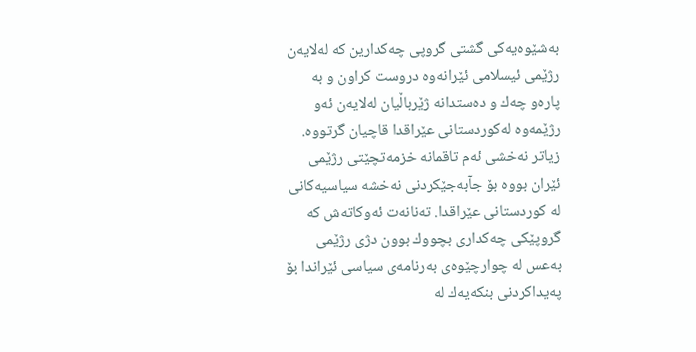به‌شێوه‌یه‌كى گشتى گروپى چه‌كدارین كه‌ له‌لایه‌ن رژێمى ئیسلامى ئێرانه‌وه‌ دروست كراون و به‌ پاره‌و چه‌ك و ده‌ستدانه‌ ژێرباڵیان له‌لایه‌ن ئه‌و رژێمه‌وه‌ له‌كوردستانى عێراقدا قاچیان گرتووه‌. زیاتر نه‌خشى ئه‌م تاقمانه‌ خزمه‌تچێتى رژێمى ئێران بووه‌ بۆ جآبه‌جێكردنى نه‌خشه‌ سیاسیه‌كانى له‌ كوردستانى عێراقدا. ته‌نانه‌ت ئه‌وكاته‌ش كه‌ گروپێكى چه‌كدارى بچووك بوون دژى رژێمى به‌عس له‌ چوارچێوه‌ى به‌رنامه‌ى سیاسى ئێراندا بۆ په‌یداكردنى بنكه‌یه‌ك له‌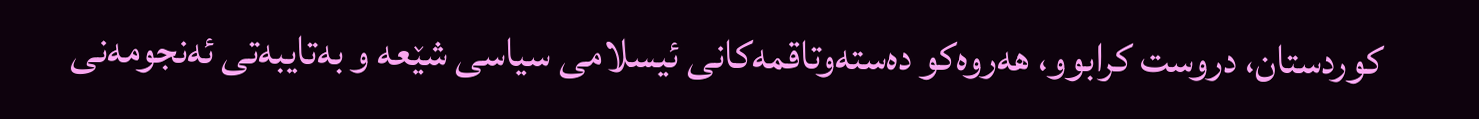كوردستان، دروست كرابوو، هه‌روه‌كو ده‌سته‌وتاقمه‌كانى ئیسلامى سیاسى شێعه‌ و به‌تایبه‌تى ئه‌نجومه‌نى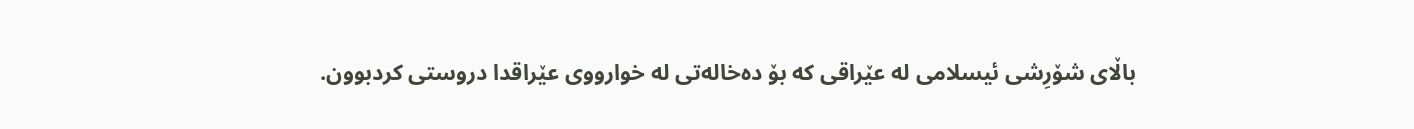باڵاى شۆرِشى ئیسلامى له‌ عێراقی كه‌ بۆ ده‌خاله‌تی له‌ خوارووى عێراقدا دروستى كردبوون.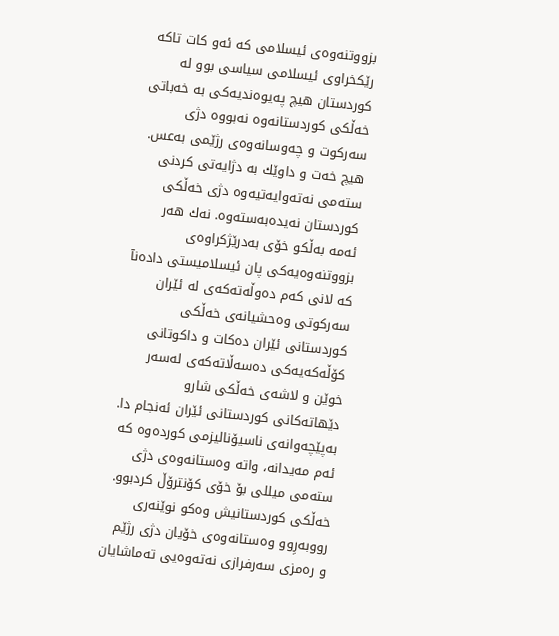بزووتنه‌وه‌ى ئیسلامى كه‌ ئه‌و كات تاكه‌ رێكخراوى ئیسلامى سیاسى بوو له‌ كوردستان هیچ په‌یوه‌ندیه‌كی به‌ خه‌باتى خه‌ڵكى كوردستانه‌وه‌ نه‌بووه‌ دژى سه‌ركوت و چه‌وسانه‌وه‌ى رژێمى به‌عس. هیچ خه‌ت و داوێك به‌ دژایه‌تى كردنى سته‌مى نه‌ته‌وایه‌تیه‌وه‌ دژى خه‌ڵكى كوردستان نه‌یده‌به‌سته‌وه‌. نه‌ك هه‌ر ئه‌مه‌ به‌ڵكو خۆى به‌درێژكراوه‌ى بزووتنه‌وه‌یه‌كى پان ئیسلامیستى داده‌نآ كه‌ لانى كه‌م ده‌وڵه‌ته‌كه‌ى له‌ ئێران سه‌ركوتى وه‌حشیانه‌ى خه‌ڵكى كوردستانى ئێران ده‌كات و داكوتانى كۆڵه‌كه‌یه‌كى ده‌سه‌ڵاته‌كه‌ى له‌سه‌ر خوێن و لاشه‌ى خه‌ڵكى شارو دێهاته‌كانى كوردستانى ئێران ئه‌نجام دا.  به‌پێچه‌وانه‌ى ناسیۆنالیزمى كورده‌وه‌ كه‌ ئه‌م مه‌یدانه‌، واته‌ وه‌ستانه‌وه‌ى دژى سته‌مى میللى بۆ خۆى كۆنترۆڵ كردبوو. خه‌ڵكى كوردستانیش وه‌كو نوێنه‌رى رووبه‌رِوو وه‌ستانه‌وه‌ى خۆیان دژى رژێم  و ره‌مزى سه‌رفرازى نه‌ته‌وه‌یى ته‌ماشایان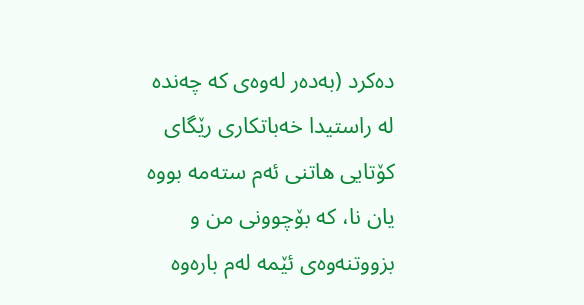ده‌كرد (به‌ده‌ر له‌وه‌ى كه‌ چه‌نده‌ له‌ راستیدا خه‌باتكارى رێگاى كۆتایى هاتنى ئه‌م سته‌مه‌ بووه‌ یان نا، كه‌ بۆچوونى من و بزووتنه‌وه‌ى ئێمه‌ له‌م باره‌وه‌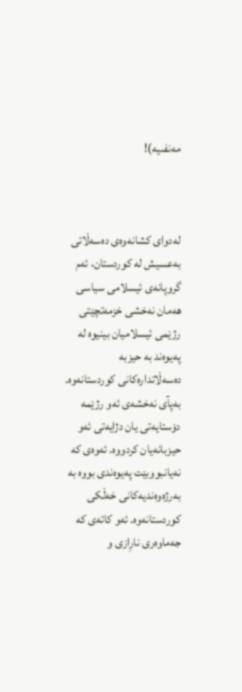مه‌نفىیه‌)!



له‌دواى كشانه‌وه‌ى ده‌سه‌ڵاتى به‌عسیش له‌ كوردستان، ئه‌م گروپانه‌ى ئیسلامى سیاسى هه‌مان نه‌خشى خزمه‌تچێتى رژێمى ئیسلامیان بینیوه‌ له‌ په‌یوه‌ند به‌ حیزبه‌ ده‌سه‌ڵاتداره‌كانى كوردستانه‌وه‌. به‌پآى نه‌خشه‌ى ئه‌و رژێمه‌ دۆستایه‌تى یان دژایه‌تى ئه‌و حیزبانه‌یان كردووه‌. ئه‌وه‌ى كه‌ نه‌یانبووبێت په‌یوه‌ندى بووه‌ به‌ به‌رژه‌وه‌ندیه‌كانى خه‌ڵكى كوردستانه‌وه‌. ئه‌و كاته‌ى كه‌ جه‌ماوه‌رى نارِازى و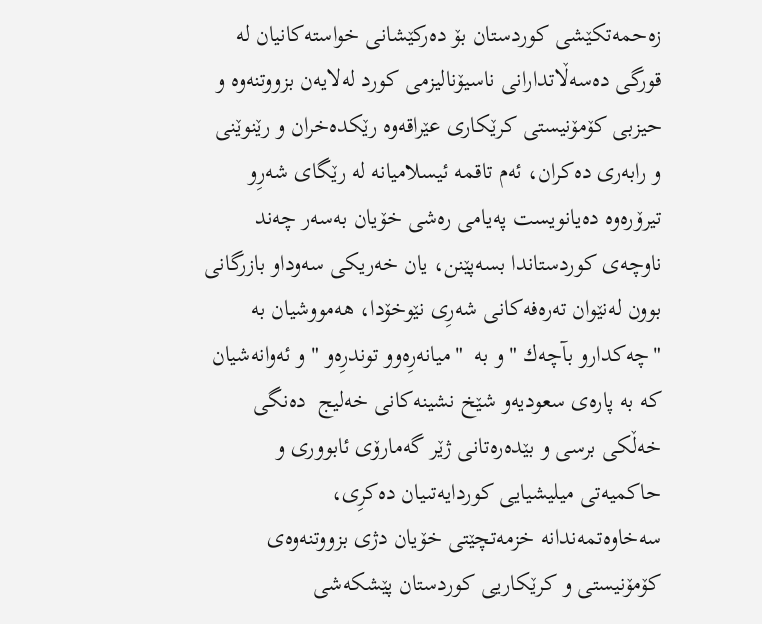زه‌حمه‌تكێشى كوردستان بۆ ده‌ركێشانى خواسته‌كانیان له‌ قورگى ده‌سه‌ڵاتدارانى ناسیۆنالیزمى كورد له‌لایه‌ن بزووتنه‌وه‌ و حیزبى كۆمۆنیستى كرێكارى عێراقه‌وه‌ رێكده‌خران و رێنوێنى و رابه‌رى ده‌كران، ئه‌م تاقمه‌ ئیسلامیانه‌ له‌ رێگاى شه‌رِو تیرۆره‌وه‌ ده‌یانویست په‌یامى ره‌شى خۆیان به‌سه‌ر چه‌ند ناوچه‌ى كوردستاندا بسه‌پێنن، یان خه‌ریكى سه‌وداو بازرگانى بوون له‌نێوان ته‌ره‌فه‌كانى شه‌رِى نێوخۆدا، هه‌مووشیان به‌  "چه‌كدارو بآچه‌ك " و به‌  "میانه‌رِه‌وو توندرِه‌و " و ئه‌وانه‌شیان كه‌ به‌ پاره‌ى سعودیه‌و شێخ نشینه‌كانى خه‌لیج  ده‌نگى خه‌ڵكى برسى و بێده‌ره‌تانى ژێر گه‌مارۆى ئابوورى و حاكمیه‌تى میلیشیایى كوردایه‌تىیان ده‌كرِى،  سه‌خاوه‌تمه‌ندانه‌ خزمه‌تچێتى خۆیان دژى بزووتنه‌وه‌ى كۆمۆنیستى و كرێكاریى كوردستان پێشكه‌شى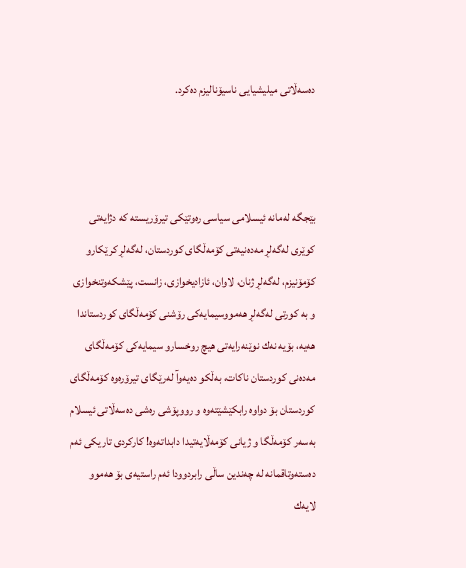ده‌سه‌ڵاتى میلیشیایى ناسیۆنالیزم ده‌كرد.



بێجگه‌ له‌مانه‌ ئیسلامى سیاسى ره‌وتێكى تیرۆریسته‌ كه‌ دژایه‌تى كوێرى له‌گه‌لڕ مه‌ده‌نیه‌تى كۆمه‌ڵگاى كوردستان، له‌گه‌لڕ كرێكارو كۆمۆنیزم، له‌گه‌لڕ ژنان، لاوان، ئازادیخوازى، زانست، پێشكه‌وتنخوازى و به‌ كورتى له‌گه‌لڕ هه‌مووسیمایه‌كى رۆشنى كۆمه‌ڵگاى كوردستاندا هه‌یه‌، بۆیه‌ نه‌ك نوێنه‌رایه‌تى هیچ روخسارو سیمایه‌كى كۆمه‌ڵگاى مه‌ده‌نى كوردستان ناكات، به‌ڵكو ده‌یه‌وآ له‌رێگاى تیرۆره‌وه‌ كۆمه‌ڵگاى كوردستان بۆ دواوه‌ رابكێشێته‌وه‌ و رووپۆشى ره‌شى ده‌سه‌ڵاتى ئیسلام به‌سه‌ر كۆمه‌ڵگا و ژیانى كۆمه‌ڵایه‌تیدا دابداته‌وه‌! كاركردى تاریكى ئه‌م ده‌سته‌وتاقمانه‌ له‌ چه‌ندین ساڵى رابردوودا ئه‌م راستیه‌ى بۆ هه‌موو لایه‌ك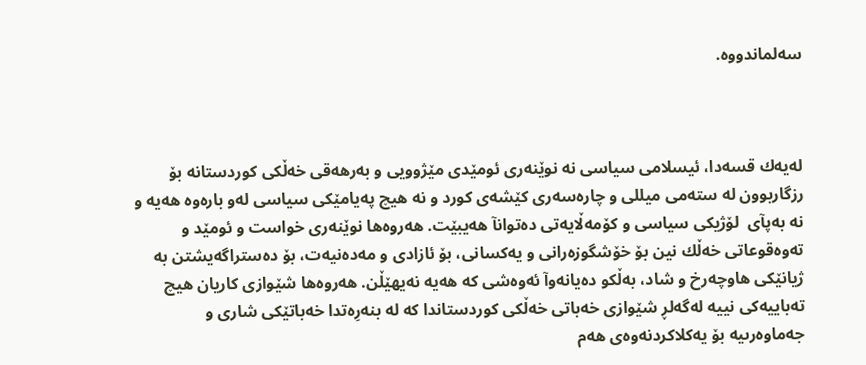سه‌لماندووه‌.



له‌یه‌ك قسه‌دا، ئیسلامى سیاسى نه‌ نوێنه‌رى ئومێدى مێژوویى و به‌رهه‌قى خه‌ڵكى كوردستانه‌ بۆ رزگاربوون له‌ سته‌مى میللى و چاره‌سه‌رى كێشه‌ى كورد و نه‌ هیچ په‌یامێكى سیاسى له‌و باره‌وه‌ هه‌یه‌ و نه‌ به‌پآى  لۆژیكى سیاسى و كۆمه‌ڵایه‌تى ده‌توانآ هه‌یبێت. هه‌روه‌ها نوێنه‌رى خواست و ئومێد و ته‌وه‌قوعاتى خه‌ڵك نین بۆ خۆشگوزه‌رانى و یه‌كسانى، بۆ ئازادى و مه‌ده‌نیه‌ت، بۆ ده‌ستراگه‌یشتن به‌ ژیانێكى هاوچه‌رخ و شاد، به‌ڵكو ده‌یانه‌وآ ئه‌وه‌شى كه‌ هه‌یه‌ نه‌یهێڵن. هه‌روه‌ها شێوازى كاریان هیچ ته‌باییه‌كى نییه‌ له‌گه‌لڕ شێوازى خه‌باتى خه‌ڵكى كوردستاندا كه‌ له‌ بنه‌رِه‌تدا خه‌باتێكى شارى و جه‌ماوه‌رىیه‌ بۆ یه‌كلاكردنه‌وه‌ى هه‌م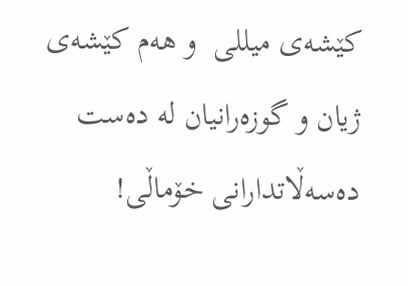كێشه‌ى میللى  و هه‌م كێشه‌ى ژیان و گوزه‌رانیان له‌ ده‌ست ده‌سه‌ڵاتدارانى خۆماڵى!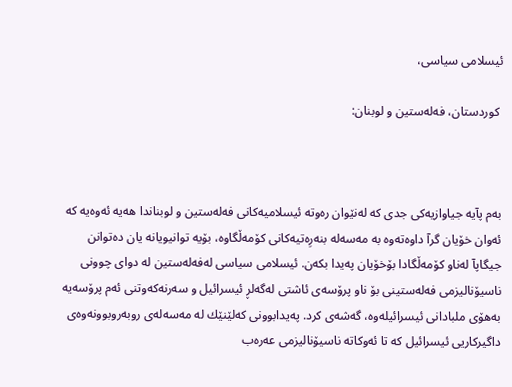ئیسلامى سیاسى،

 كوردستان، فه‌له‌ستین و لوبنان:



به‌م پآیه‌ جیاوازیه‌كى جدى كه‌ له‌نێوان ره‌وته‌ ئیسلامیه‌كانى فه‌له‌ستین و لوبناندا هه‌یه‌ ئه‌وه‌یه‌ كه‌ ئه‌وان خۆیان گرآ داوه‌ته‌وه‌ به‌ مه‌سه‌له‌ بنه‌رِه‌تیه‌كانى كۆمه‌ڵگاوه‌، بۆیه‌ توانیویانه‌ یان ده‌توانن جیگاپآ له‌ناو كۆمه‌ڵگادا بۆخۆیان په‌یدا بكه‌ن. ئیسلامى سیاسى له‌فه‌له‌ستین له‌ دواى چوونى ناسیۆنالیزمى فه‌له‌ستینى بۆ ناو پرۆسه‌ى ئاشتى له‌گه‌لڕ ئیسرائیل و سه‌رنه‌كه‌وتنى ئه‌م پرۆسه‌یه‌ به‌هۆى ملبادانى ئیسرائیله‌وه‌، گه‌شه‌ى كرد. په‌یدابوونى كه‌لێنێك له‌ مه‌سه‌له‌ى روبه‌روبوونه‌وه‌ى داگیركاریى ئیسرائیل كه‌ تا ئه‌وكاته‌ ناسیۆنالیزمى عه‌ره‌ب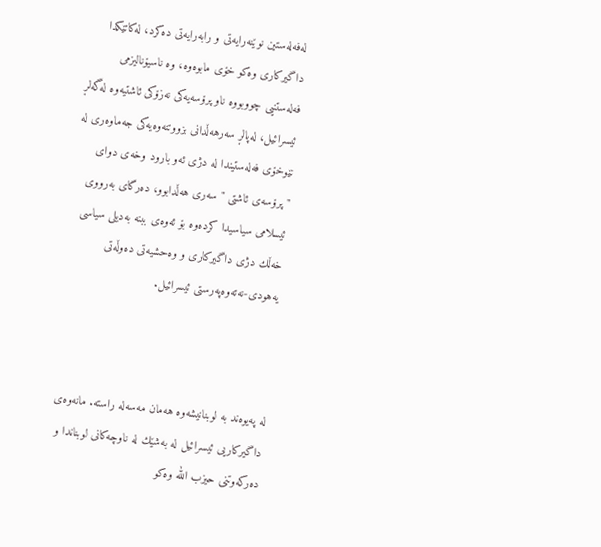له‌فه‌له‌ستین نوێنه‌رایه‌تى و رابه‌رایه‌تى ده‌كرد، له‌كاتێكدا داگیركارى وه‌كو خۆى مابوه‌وه‌، وه‌ ناسیۆنالیزمى فه‌له‌ستنیى چووبووه‌ ناو پرۆسه‌یه‌كى نه‌زۆكى ئاشتیه‌وه‌ له‌گه‌لڕ ئیسرائیل، له‌پالڕ سه‌رهه‌ڵدانى بزووتنه‌وه‌یه‌كى جه‌ماوه‌رى له‌ نێوخۆى فه‌له‌ستیندا له‌ دژى ئه‌و بارود وخه‌ى دواى  "پرۆسه‌ى ئاشتى " سه‌رى هه‌ڵدابوو، ده‌رگاى به‌رووى ئیسلامى سیاسیدا كرده‌وه‌ بۆ ئه‌وه‌ى ببنه‌ به‌دیلى سیاسى خه‌ڵك دژى داگیركارى و وه‌حشیه‌تى ده‌وڵه‌تى یه‌هودى-نه‌ته‌وه‌په‌رستى ئیسرائیل.



له‌ په‌یوه‌ند به‌ لوبنانیشه‌وه‌ هه‌مان مه‌سه‌له‌ راسته‌. مانه‌وه‌ى داگیركاریى ئیسرائیل له‌ به‌شێك له‌ ناوچه‌كانى لوبناندا و ده‌ركه‌وتنى حیزب الله‌ وه‌كو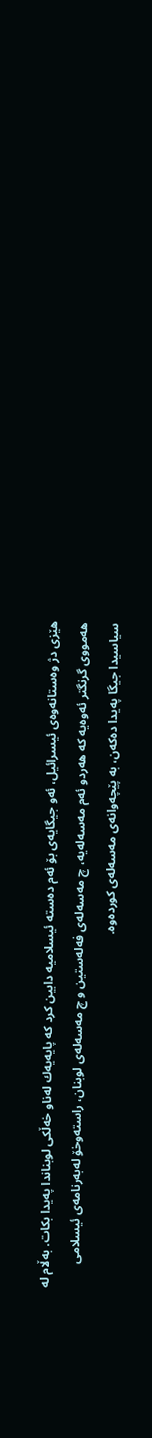هێزى دژ وه‌ستانه‌وه‌ى ئیسرائیل، ئه‌و جیگایه‌ى بۆ ئه‌م ده‌سته‌ ئیسلامیه‌ دابین كرد كه‌ پایه‌یه‌ك له‌ناو خه‌ڵكى لوبناندا په‌یدا بكات. به‌ڵام له‌ هه‌مووى گرنگتر ئه‌وه‌یه‌ كه‌ هه‌ردو ئه‌م مه‌سه‌له‌یه‌، چ مه‌سه‌له‌ى فه‌له‌ستین و چ مه‌سه‌له‌ى لوبنان، راسته‌وخۆ له‌به‌رنامه‌ى ئیسلامى سیاسیدا جیگا په‌یدا ده‌كه‌ن، به‌ پێچه‌وانه‌ى مه‌سه‌له‌ى كورده‌وه‌.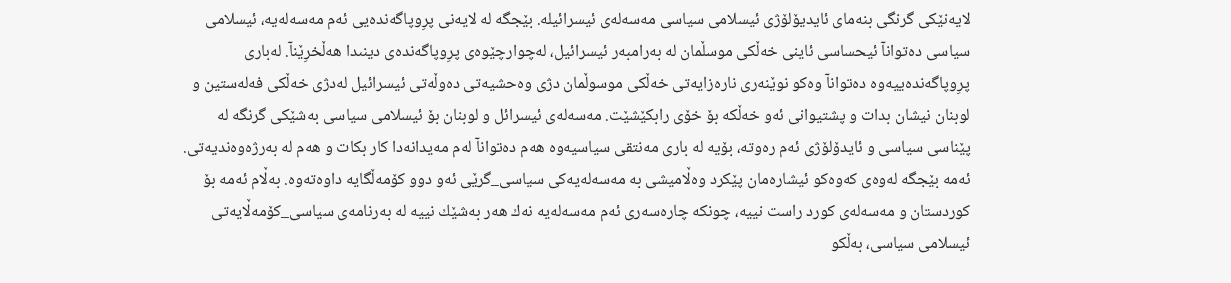لایه‌نێكى گرنگى بنه‌ماى ئایدیۆلۆژى ئیسلامى سیاسى مه‌سه‌له‌ى ئیسرائیله‌. بێجگه‌ له‌ لایه‌نى پرِوپاگه‌نده‌یى ئه‌م مه‌سه‌له‌یه‌، ئیسلامى سیاسى ده‌توانآ ئیحساسى ئاینى خه‌ڵكى موسڵمان له‌ به‌رامبه‌ر ئیسرائیل، له‌چوارچێوه‌ى پرِوپاگه‌نده‌ى دینىدا هه‌ڵخرِێنآ. له‌بارى پرِوپاگه‌نده‌ییه‌وه‌ ده‌توانآ وه‌كو نوێنه‌رى ناره‌زایه‌تى خه‌ڵكى موسوڵمان دژى وه‌حشیه‌تى ده‌وڵه‌تى ئیسرائیل له‌دژى خه‌ڵكى فه‌له‌ستین و لوبنان نیشان بدات و پشتیوانى ئه‌و خه‌ڵكه‌ بۆ خۆى رابكێشێت. مه‌سه‌له‌ى ئیسرائل و لوبنان بۆ ئیسلامى سیاسى به‌شێكى گرنگه‌ له‌ پێناسى سیاسى و ئایدۆلۆژى ئه‌م ره‌وته‌، بۆیه‌ له‌ بارى مه‌نتقى سیاسیه‌وه‌ هه‌م ده‌توانآ له‌م مه‌یدانه‌دا كار بكات و هه‌م له‌ به‌رژه‌وه‌ندیه‌تى. ئه‌مه‌ بێجگه‌ له‌وه‌ى كه‌وه‌كو ئیشاره‌مان پێكرد وه‌ڵامیشى به‌ مه‌سه‌له‌یه‌كى سیاسى_گرێى ئه‌و دوو كۆمه‌ڵگایه‌ داوه‌ته‌وه‌. به‌ڵام ئه‌مه‌ بۆ كوردستان و مه‌سه‌له‌ى كورد راست نییه‌، چونكه‌ چاره‌سه‌رى ئه‌م مه‌سه‌له‌یه‌ نه‌ك هه‌ر به‌شێك نییه‌ له‌ به‌رنامه‌ى سیاسى_كۆمه‌ڵایه‌تى ئیسلامى سیاسى، به‌ڵكو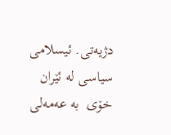دژیه‌تى. ئیسلامى سیاسى له‌ ئێران خۆى  به‌ عه‌مه‌لى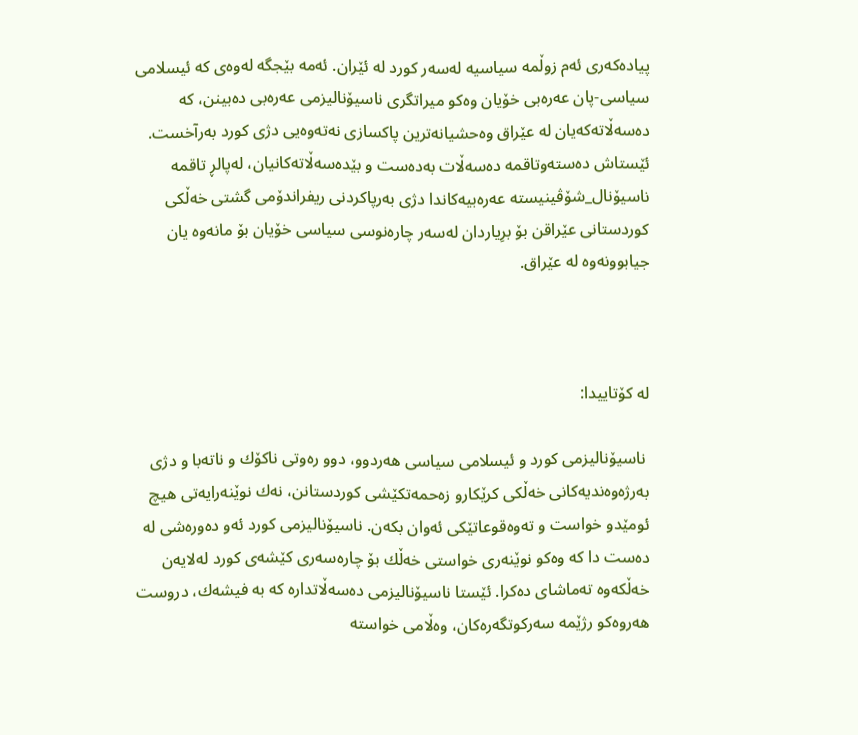پیاده‌كه‌رى ئه‌م زوڵمه‌ سیاسیه‌ له‌سه‌ر كورد له‌ ئێران. ئه‌مه‌ بێجگه‌ له‌وه‌ى كه‌ ئیسلامى سیاسى-پان عه‌ره‌بى خۆیان وه‌كو میراتگرى ناسیۆنالیزمى عه‌ره‌بى ده‌بینن، كه‌ ده‌سه‌ڵاته‌كه‌یان له‌ عێراق وه‌حشیانه‌ترین پاكسازى نه‌ته‌وه‌یى دژى كورد به‌رآخست. ئێستاش ده‌سته‌وتاقمه‌ ده‌سه‌ڵات به‌ده‌ست و بێده‌سه‌ڵاته‌كانیان، له‌پالڕ تاقمه‌ ناسیۆنال_شۆڤینیسته‌ عه‌ره‌بیه‌كاندا دژى به‌رپاكردنى ریفراندۆمى گشتى خه‌ڵكى كوردستانى عێراقن بۆ برِیاردان له‌سه‌ر چاره‌نوسى سیاسى خۆیان بۆ مانه‌وه‌ یان جیابوونه‌وه‌ له‌ عێراق.



له‌ كۆتاییدا:

 ناسیۆنالیزمى كورد و ئیسلامى سیاسى هه‌ردوو، دوو ره‌وتى ناكۆك و ناته‌با و دژى به‌رژه‌وه‌ندیه‌كانى خه‌ڵكى كرێكارو زه‌حمه‌تكێشى كوردستانن، نه‌ك نوێنه‌رایه‌تى هیچ ئومێدو خواست و ته‌وه‌قوعاتێكى ئه‌وان بكه‌ن. ناسیۆنالیزمى كورد ئه‌و ده‌وره‌شى له‌ ده‌ست دا كه‌ وه‌كو نوێنه‌رى خواستى خه‌ڵك بۆ چاره‌سه‌رى كێشه‌ى كورد له‌لایه‌ن خه‌ڵكه‌وه‌ ته‌ماشاى ده‌كرا. ئێستا ناسیۆنالیزمى ده‌سه‌ڵاتداره‌ كه‌ به‌ فیشه‌ك، دروست هه‌روه‌كو رژێمه‌ سه‌ركوتگه‌ره‌كان، وه‌ڵامى خواسته‌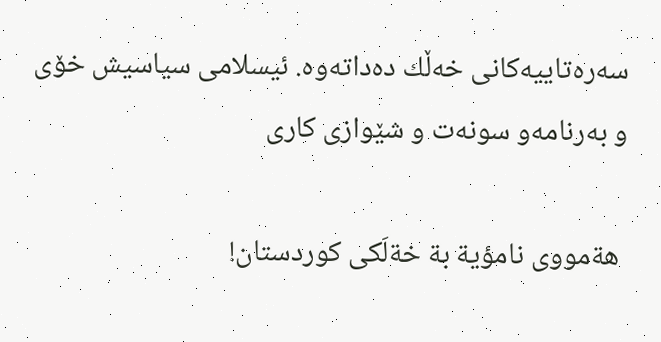سه‌ره‌تاییه‌كانى خه‌ڵك ده‌داته‌وه‌. ئیسلامى سیاسیش خۆى و به‌رنامه‌و سونه‌ت و شێوازى كارى

 هةمووى نامؤية بة خةلَكى كوردستان!